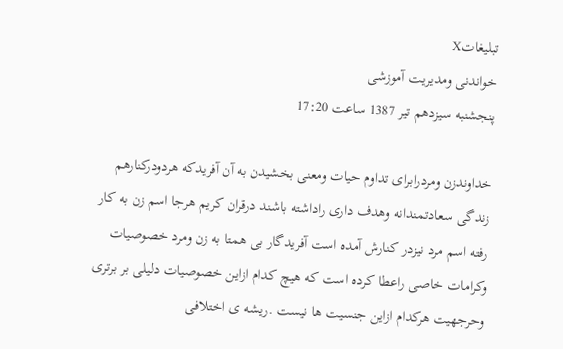تبليغاتX
خواندنی ومدیریت آموزشی
پنجشنبه سیزدهم تیر 1387 ساعت 17:20

خداوندزن ومردرابرای تداوم حیات ومعنی بخشیدن به آن آفریدکه هردودرکنارهم زندگی سعادتمندانه وهدف داری راداشته باشند درقران کریم هرجا اسم زن به کار رفته اسم مرد نیزدر کنارش آمده است آفریدگار بی همتا به زن ومرد خصوصیات وکرامات خاصی راعطا کرده است که هیچ کدام ازاین خصوصیات دلیلی بر برتری وحرجهیت هرکدام ازاین جنسیت ها نیست .ریشه ی اختلافی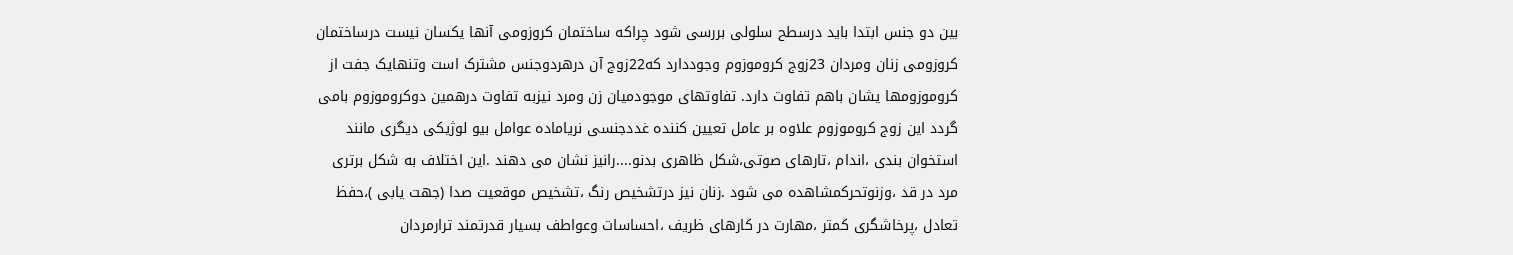بین دو جنس ابتدا باید درسطح سلولی بررسی شود چراکه ساختمان کروزومی آنها یکسان نیست درساختمان کروزومی زنان ومردان 23زوج کروموزوم وجوددارد که22زوج آن درهردوجنس مشترک است وتنهایک جفت از کروموزومها یشان باهم تفاوت دارد. تفاوتهای موجودمیان زن ومرد نیزبه تفاوت درهمین دوکروموزوم بامی گردد این زوج کروموزوم علاوه بر عامل تعیین کننده غددجنسی نریاماده عوامل بیو لوژیکی دیگری مانند استخوان بندی ،اندام ،تارهای صوتی،شکل ظاهری بدنو....رانیز نشان می دهند .این اختلاف به شکل برتری مرد در قد ،وزنوتحرکمشاهده می شود .زنان نیز درتشخیص رنگ ،تشخیص موقعیت صدا (جهت یابی )،حفظ تعادل ،پرخاشگری کمتر ،مهارت در کارهای ظریف ،احساسات وعواطف بسیار قدرتمند ترارمردان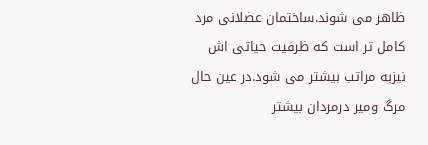ظاهر می شوند.ساختمان عضلانی مرد کامل تر است که ظرفیت حیاتی اش نیزبه مراتب بیشتر می شود.در عین حال مرگ ومیر درمردان بیشتر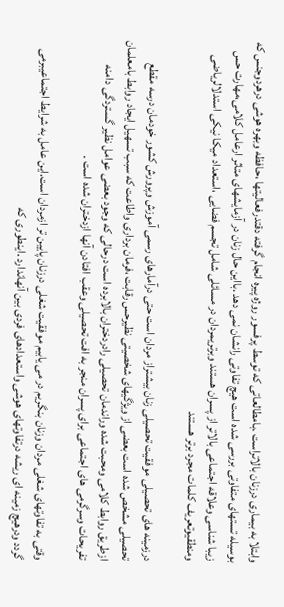وابتلا به بیماری درزنان بالاتراست .بامطالعاتی که توسط پرفسور روژه پیره انجام گرفته دقتدرفعالیتها ،حافظه وبهره هوشی درهردوجنس که بوسیله تستهای متفاوتی بررسی شده است هیچ تفاوتی رانشان نمی دهد .بااین حال زنان در آزمایشهای متاثر ارعامل کلامی،مهارت حس زیبا شناسی وعلاقه اجتماعی بالاتر از پسران هستند وبرتریمردان در مسائلی شامل تجسم فضایی ،استعداد میکا نیکی استدلالریاضی ومنطقیوتعریف کلمات مجرد برتر هستند

درزمینه های تحصیلی موفقیت تحصیلی زنان بیشتراز مردان است حتی درآمارهای رسمی آموزش وپرورش کشور خودمان درسه مقطع تحصیلی مشخص شده است بعضی از ویژگیهای شخصیتی نظیرحس رقابت ،فرمان برداری واطاعت که سبب تسهیل ایجاد روابط بامعلمان ازطریق روابط کلامی ومحبت شده وراندمان تحصیلی رادردختران بالابرده است درحالی که وجود بعضی عوامل نظیر گستردگی دامنه تفریحات وسرگرمی های اجتماعی برای پسران منجر به افت تحصیلی وعقب افتادن آنها ازدختران شده است .

وقتی به تفاوتهای شغلی مردان وزنان بنگریم در می یابیم موفقیت شغلی درزنان پایین تر ازمردان است.این عامل به شرایط اجتماعیبرمی گردد ودرهیچ زمینه ای ریشه درتفاوتهای هوشی واستعدادهای فردی بین آنهاندارد .اینطوری که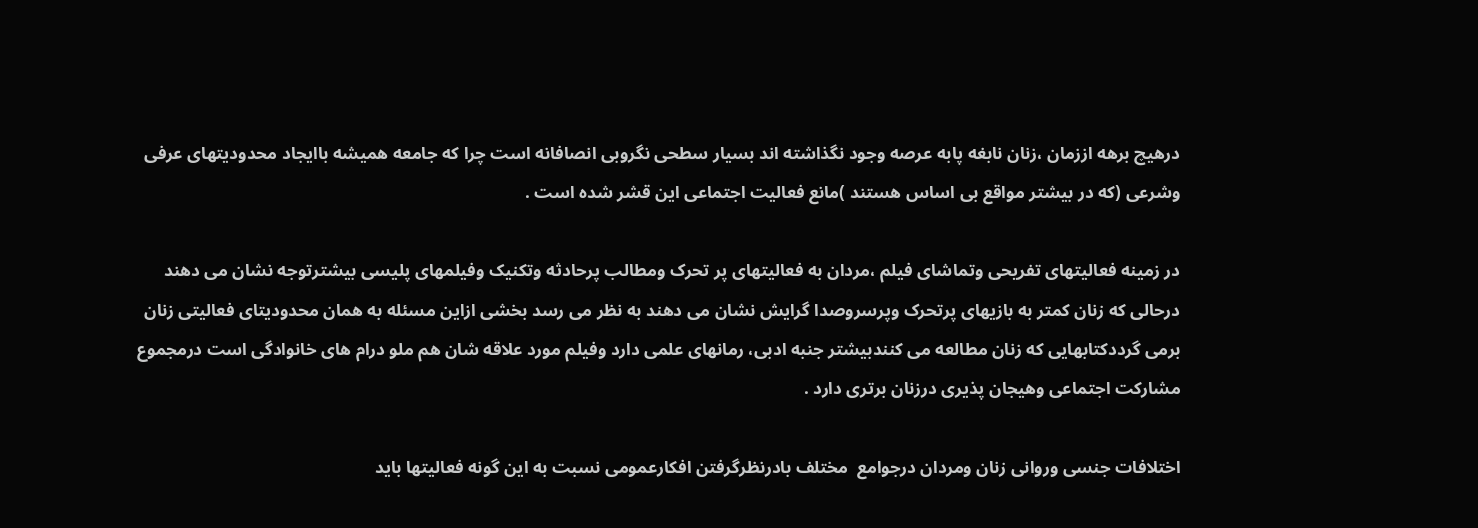درهیچ برهه اززمان ،زنان نابغه پابه عرصه وجود نگذاشته اند بسیار سطحی نگروبی انصافانه است چرا که جامعه همیشه باایجاد محدودیتهای عرفی وشرعی (که در بیشتر مواقع بی اساس هستند )مانع فعالیت اجتماعی این قشر شده است .

در زمینه فعالیتهای تفریحی وتماشای فیلم ،مردان به فعالیتهای پر تحرک ومطالب پرحادثه وتکنیک وفیلمهای پلیسی بیشترتوجه نشان می دهند درحالی که زنان کمتر به بازیهای پرتحرک وپرسروصدا گرایش نشان می دهند به نظر می رسد بخشی ازاین مسئله به همان محدودیتای فعالیتی زنان برمی گرددکتابهایی که زنان مطالعه می کنندبیشتر جنبه ادبی، رمانهای علمی دارد وفیلم مورد علاقه شان هم ملو درام های خانوادگی است درمجموع مشارکت اجتماعی وهیجان پذیری درزنان برتری دارد .

اختلافات جنسی وروانی زنان ومردان درجوامع  مختلف بادرنظرگرفتن افکارعمومی نسبت به این گونه فعالیتها باید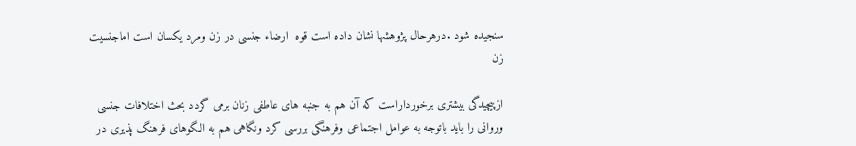سنجیده شود .درهرحال پژوهشها نشان داده است قوه  ارضاء جنسی در زن ومرد یکسان است اماجنسیت زن

ازپیچیدگی بیشتری برخورداراست که آن هم به جنبه های عاطفی زنان برمی گردد بحث اختلافات جنسی وروانی را باید باتوجه به عوامل اجتماعی وفرهنگی بررسی کرد ونگاهی هم به الگوهای فرهنگ پذیری در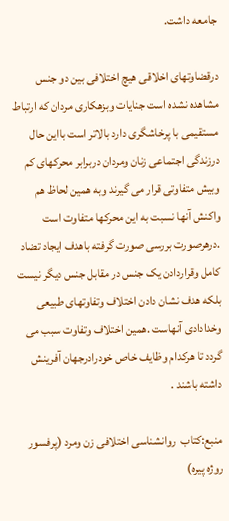جامعه داشت.

درقضاوتهای اخلاقی هیچ اختلافی بین دو جنس مشاهده نشده است جنایات وبزهکاری مردان که ارتباط مستقیمی با پرخاشگری دارد بالاتر است بااین حال درزندگی اجتماعی زنان ومردان دربرابر محرکهای کم وبیش متفاوتی قرار می گیرند وبه همین لحاظ هم واکنش آنها نسبت به این محرکها متفاوت است .درهرصورت بررسی صورت گرفته باهدف ایجاد تضاد کامل وقراردادن یک جنس در مقابل جنس دیگر نیست بلکه هدف نشان دادن اختلاف وتفاوتهای طبیعی وخدادادی آنهاست .همین اختلاف وتفاوت سبب می گردد تا هرکدام وظایف خاص خودرادرجهان آفرینش داشته باشند .

منبع:کتاب  روانشناسی اختلافی زن ومرد (پرفسور روژه پیره)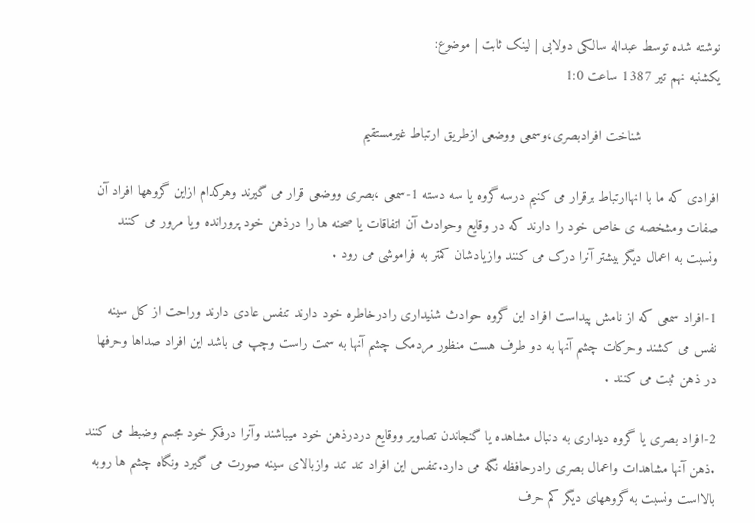نوشته شده توسط عبداله سالکی دولابی | لینک ثابت | موضوع:
یکشنبه نهم تیر 1387 ساعت 1:0

                   شناخت افرادبصری،وسمعی ووضعی ازطریق ارتباط غیرمستقیم

افرادی که ما با انهاارتباط برقرار می کنیم درسه گروه یا سه دسته 1-سمعی ،بصری ووضعی قرار می گیرند وهرکدام ازاین گروهها افراد آن صفات ومشخصه ی خاص خود را دارند که در وقایع وحوادث آن اتفاقات یا صحنه ها را درذهن خود پرورانده ویا مرور می کنند ونسبت به اعمال دیگر بیشتر آنرا درک می کنند وازیادشان کمتر به فراموشی می رود .

1-افراد سمعی که از نامش پیداست افراد این گروه حوادث شنیداری رادرخاطره خود دارند تنفس عادی دارند وراحت از کل سینه نفس می کشند وحرکات چشم آنها به دو طرف هست منظور مردمک چشم آنها به سمت راست وچپ می باشد این افراد صداها وحرفها در ذهن ثبت می کنند .

2-افراد بصری یا گروه دیداری به دنبال مشاهده یا گنجاندن تصاویر ووقایع دردرذهن خود میباشند وآنرا درفکر خود مجسم وضبط می کنند .ذهن آنها مشاهدات واعمال بصری رادرحافظه نگه می دارد.تنفس این افراد تند تند وازبالای سینه صورت می گیرد ونگاه چشم ها روبه بالااست ونسبت به گروههای دیگر کم حرف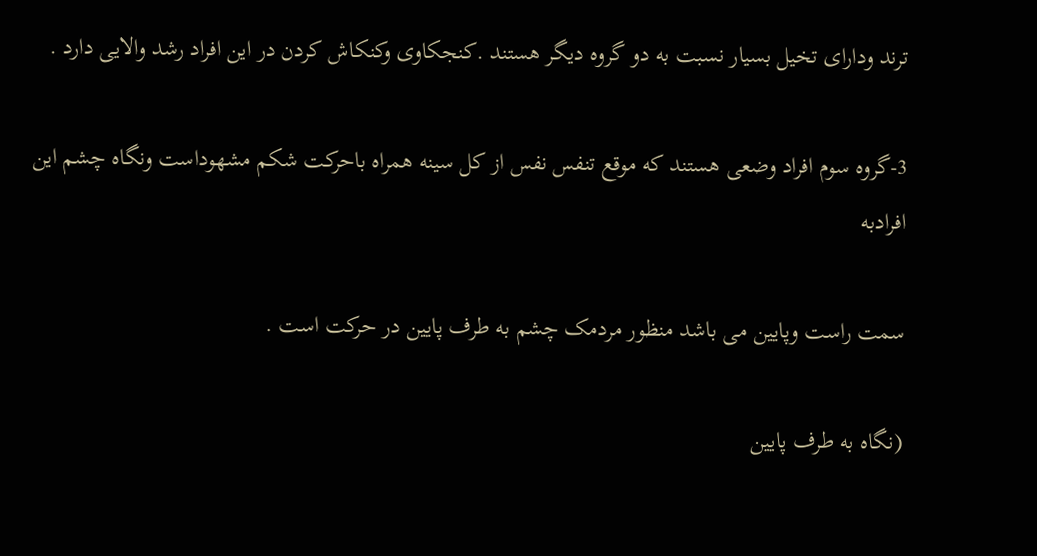ترند ودارای تخیل بسیار نسبت به دو گروه دیگر هستند .کنجکاوی وکنکاش کردن در این افراد رشد والایی دارد .

3-گروه سوم افراد وضعی هستند که موقع تنفس نفس از کل سینه همراه باحرکت شکم مشهوداست ونگاه چشم این افرادبه

سمت راست وپایین می باشد منظور مردمک چشم به طرف پایین در حرکت است .

(نگاه به طرف پایین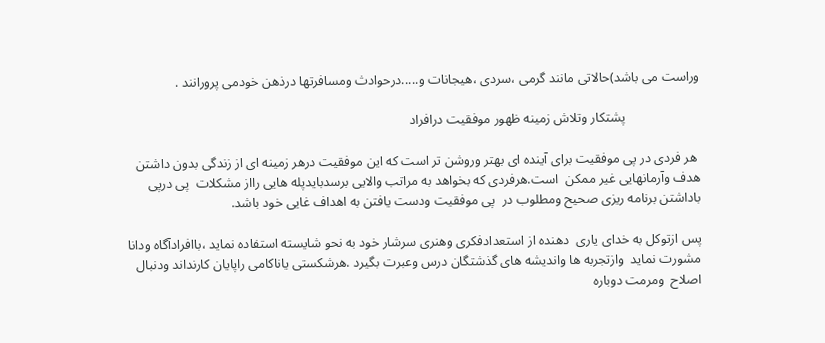وراست می باشد)حالاتی مانند گرمی ،سردی ،هیجانات و.....درحوادث ومسافرتها درذهن خودمی پرورانند .

                      پشتکار وتلاش زمینه ظهور موفقیت درافراد

 هر فردی در پی موفقیت برای آینده ای بهتر وروشن تر است که این موفقیت درهر زمینه ای از زندگی بدون داشتن هدف وآرمانهایی غیر ممکن  است.هرفردی که بخواهد به مراتب والایی برسدبایدپله هایی رااز مشکلات  پی درپی باداشتن برنامه ریزی صحیح ومطلوب در  پی موفقیت ودست یافتن به اهداف غایی خود باشد.

پس ازتوکل به خدای یاری  دهنده از استعدادفکری وهنری سرشار خود به نحو شایسته استفاده نماید ،باافرادآگاه ودانا مشورت نماید  وازتجربه ها واندیشه های گذشتگان درس وعبرت بگیرد .هرشکستی یاناکامی راپایان کارنداند ودنبال اصلاح  ومرمت دوباره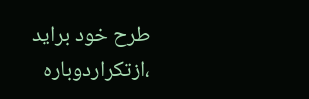طرح خود براید ،ازتکراردوباره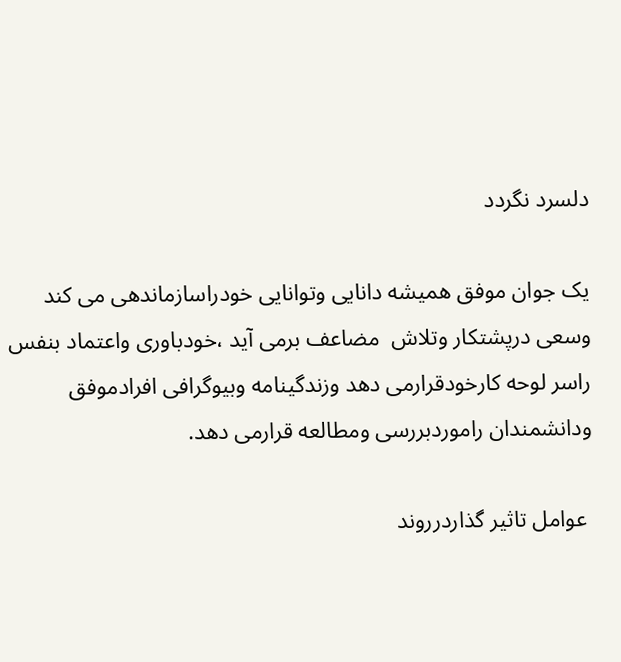دلسرد نگردد

یک جوان موفق همیشه دانایی وتوانایی خودراسازماندهی می کند وسعی درپشتکار وتلاش  مضاعف برمی آید ،خودباوری واعتماد بنفس راسر لوحه کارخودقرارمی دهد وزندگینامه وبیوگرافی افرادموفق ودانشمندان راموردبررسی ومطالعه قرارمی دهد.

 عوامل تاثیر گذاردرروند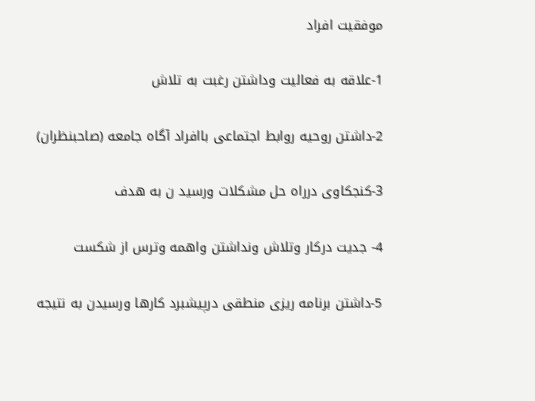موفقیت افراد

1-علاقه به فعالیت وداشتن رغبت به تلاش

2-داشتن روحیه روابط اجتماعی باافراد آگاه جامعه (صاحبنظران)

3-کنجکاوی درراه حل مشکلات ورسید ن به هدف

4- جدیت درکار وتلاش ونداشتن واهمه وترس از شکست

5-داشتن برنامه ریزی منطقی درپیشبرد کارها ورسیدن به نتیجه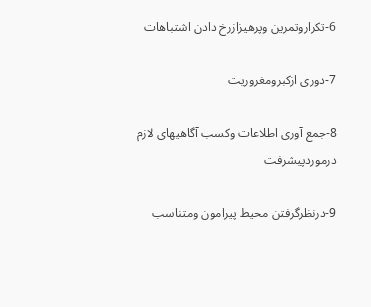6-تکراروتمرین وپرهیزازرخ دادن اشتباهات

7-دوری ازکبرومغروریت

8-جمع آوری اطلاعات وکسب آگاهیهای لازم درموردپیشرفت

9-درنظرگرفتن محیط پیرامون ومتناسب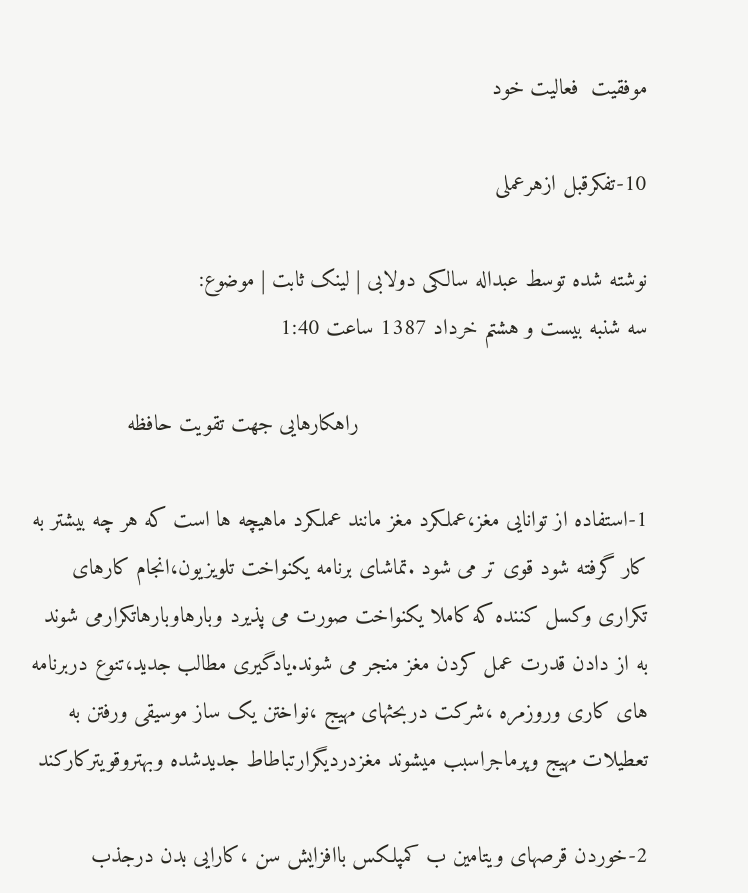موفقیت  فعالیت خود

10-تفکرقبل ازهرعملی

نوشته شده توسط عبداله سالکی دولابی | لینک ثابت | موضوع:
سه شنبه بیست و هشتم خرداد 1387 ساعت 1:40

                                             راهکارهایی جهت تقویت حافظه

1-استفاده از توانایی مغز،عملکرد مغز مانند عملکرد ماهیچه ها است که هر چه بیشتر به کار گرفته شود قوی تر می شود .تماشای برنامه یکنواخت تلویزیون،انجام کارهای تکراری وکسل کننده که کاملا یکنواخت صورت می پذیرد وبارهاوبارهاتکرارمی شوند به از دادن قدرت عمل کردن مغز منجر می شوند.یادگیری مطالب جدید،تنوع دربرنامه های کاری وروزمره ،شرکت دربحثهای مهیج ،نواختن یک ساز موسیقی ورفتن به تعطیلات مهیج وپرماجراسبب میشوند مغزدردیگرارتباطاط جدیدشده وبهتروقویترکارکند

2-خوردن قرصهای ویتامین ب کمپلکس باافزایش سن ،کارایی بدن درجذب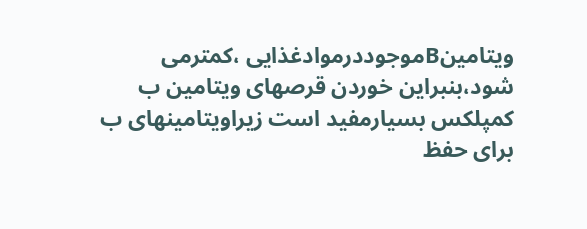ویتامینBموجوددرموادغذایی ،کمترمی شود،بنبراین خوردن قرصهای ویتامین ب کمپلکس بسیارمفید است زیراویتامینهای ب برای حفظ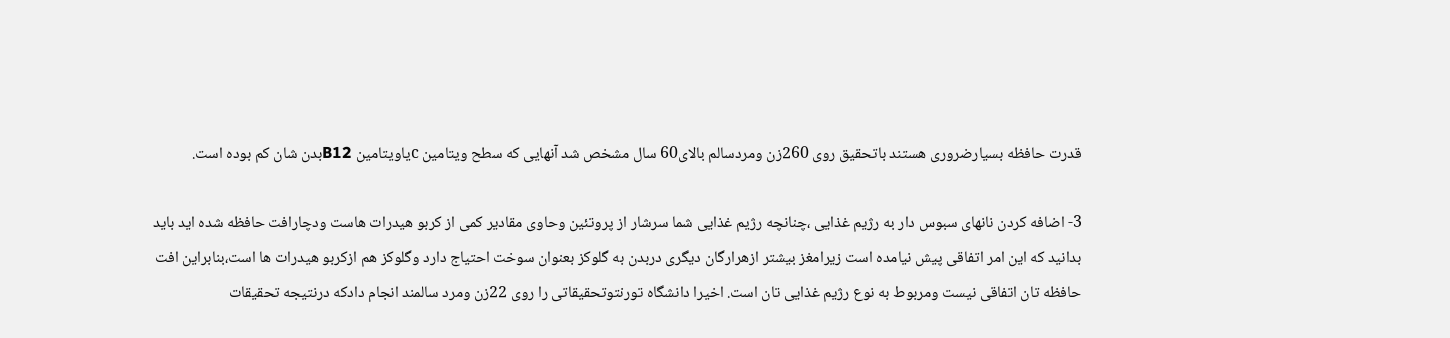قدرت حافظه بسیارضروری هستند باتحقیق روی 260زن ومردسالم بالای60 سال مشخص شد آنهایی که سطح ویتامین cیاویتامین B12بدن شان کم بوده است.

3- اضافه کردن نانهای سبوس دار به رژیم غذایی ،چنانچه رژیم غذایی شما سرشار از پروتئین وحاوی مقادیر کمی از کربو هیدرات هاست ودچارافت حافظه شده اید باید بدانید که این امر اتفاقی پیش نیامده است زیرامغز بیشتر ازهرارگان دیگری دربدن به گلوکز بعنوان سوخت احتیاج دارد وگلوکز هم ازکربو هیدرات ها است،بنابراین افت حافظه تان اتفاقی نیست ومربوط به نوع رژیم غذایی تان است. اخیرا دانشگاه تورنتوتحقیقاتی را روی 22زن ومرد سالمند انجام دادکه درنتیجه تحقیقات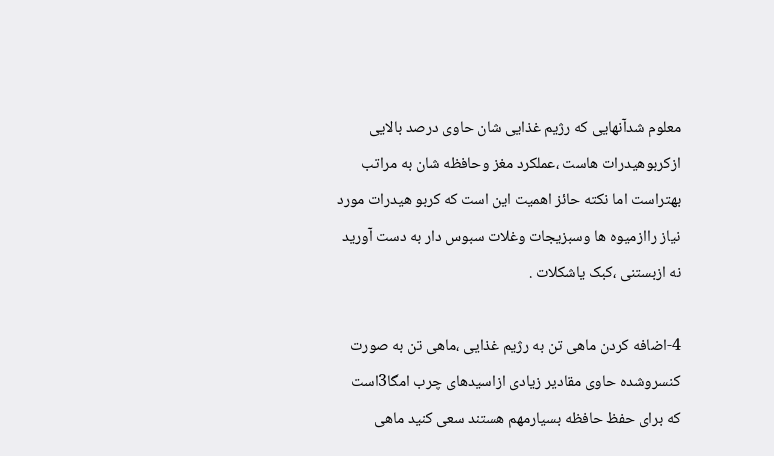معلوم شدآنهایی که رژیم غذایی شان حاوی درصد بالایی ازکربوهیدرات هاست ،عملکرد مغز وحافظه شان به مراتب بهتراست اما نکته حائز اهمیت این است که کربو هیدرات مورد نیاز راازمیوه ها وسبزیجات وغلات سبوس دار به دست آورید نه ازبستنی ،کبک یاشکلات .

4-اضافه کردن ماهی تن به رژیم غذایی ،ماهی تن به صورت کنسروشده حاوی مقادیر زیادی ازاسیدهای چرب امگا3است که برای حفظ حافظه بسیارمهم هستند سعی کنید ماهی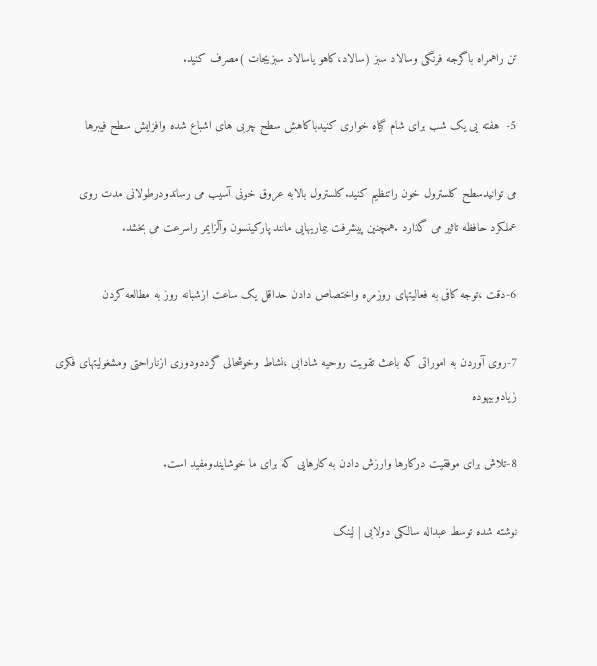تن راهمراه باگرجه فرنگی وسالاد سبز (سالاد،کاهو یاسالاد سبزیجات )مصرف کنید.

5-  هفته یی یک شب برای شام گیاه خواری کنیدباکاهش سطح چربی های اشباع شده وافزایش سطح فیبرها

می توانیدسطح کلسترول خون راتنظیم کنید.کلسترول بالابه عروق خونی آسیب می رساندودرطولانی مدت روی عملکرد حافظه تاثیر می گذارد .همچنین پیشرفت بیماریهایی مانند پارکینسون وآلزایمر راسرعت می بخشد.

6-دقت ،توجه کافی به فعالیتهای روزمره واختصاص دادن حداقل یک ساعت ازشبانه روز به مطالعه کردن

7-روی آوردن به اموراتی که باعث تقویت روحیه شادابی ،نشاط وخوشحالی گرددودوری ازناراحتی ومشغولیتهای فکری زیادوبیهوده

8-تلاش برای موفقیت درکارها وارزش دادن به کارهایی که برای ما خوشایندومفید است.

نوشته شده توسط عبداله سالکی دولابی | لینک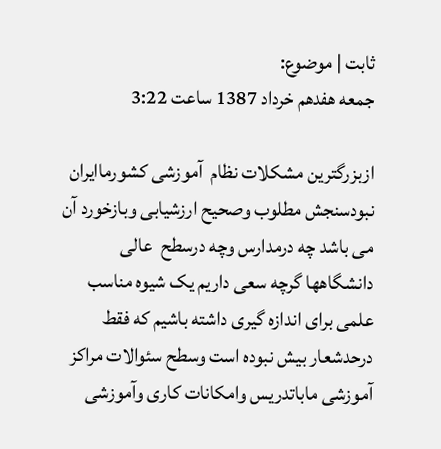ثابت | موضوع:
جمعه هفدهم خرداد 1387 ساعت 3:22

ازبزرگترین مشکلات نظام  آموزشی کشورماایران نبودسنجش مطلوب وصحیح ارزشیابی وبازخورد آن می باشد چه درمدارس وچه درسطح  عالی دانشگاهها گرچه سعی داریم یک شیوه مناسب علمی برای اندازه گیری داشته باشیم که فقط درحدشعار بیش نبوده است وسطح سئوالات مراکز آموزشی ماباتدریس وامکانات کاری وآموزشی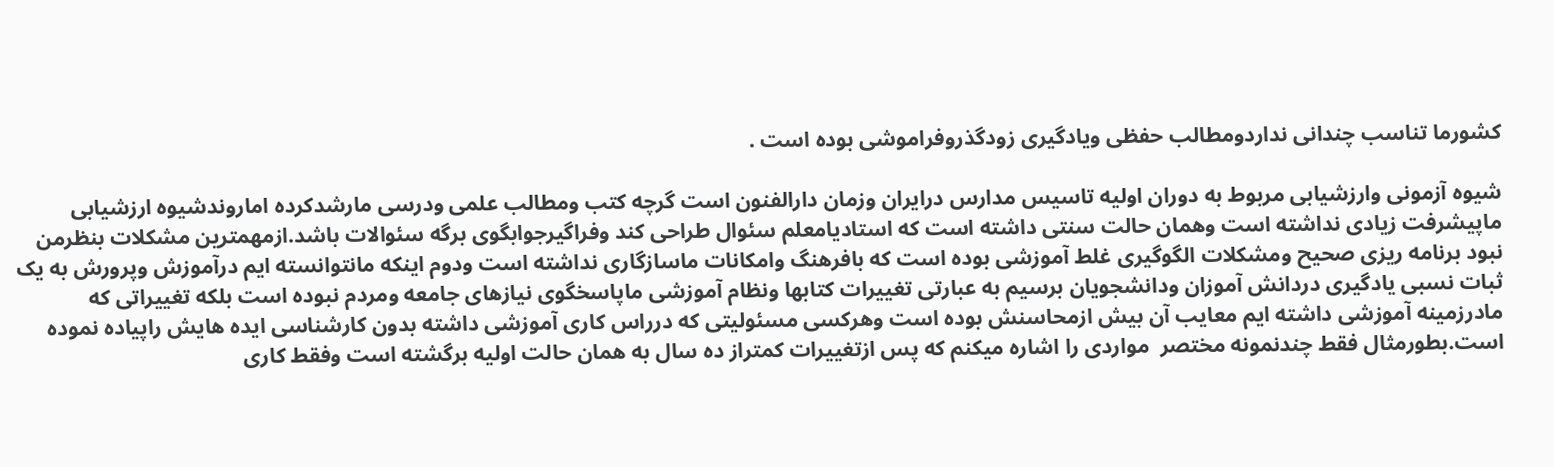کشورما تناسب چندانی نداردومطالب حفظی ویادگیری زودگذروفراموشی بوده است .

شیوه آزمونی وارزشیابی مربوط به دوران اولیه تاسیس مدارس درایران وزمان دارالفنون است گرچه کتب ومطالب علمی ودرسی مارشدکرده اماروندشیوه ارزشیابی ماپیشرفت زیادی نداشته است وهمان حالت سنتی داشته است که استادیامعلم سئوال طراحی کند وفراگیرجوابگوی برگه سئوالات باشد.ازمهمترین مشکلات بنظرمن نبود برنامه ریزی صحیح ومشکلات الگوگیری غلط آموزشی بوده است که بافرهنگ وامکانات ماسازگاری نداشته است ودوم اینکه مانتوانسته ایم درآموزش وپرورش به یک ثبات نسبی یادگیری دردانش آموزان ودانشجویان برسیم به عبارتی تغییرات کتابها ونظام آموزشی ماپاسخگوی نیازهای جامعه ومردم نبوده است بلکه تغییراتی که مادرزمینه آموزشی داشته ایم معایب آن بیش ازمحاسنش بوده است وهرکسی مسئولیتی که درراس کاری آموزشی داشته بدون کارشناسی ایده هایش راپیاده نموده است.بطورمثال فقط چندنمونه مختصر  مواردی را اشاره میکنم که پس ازتغییرات کمتراز ده سال به همان حالت اولیه برگشته است وفقط کاری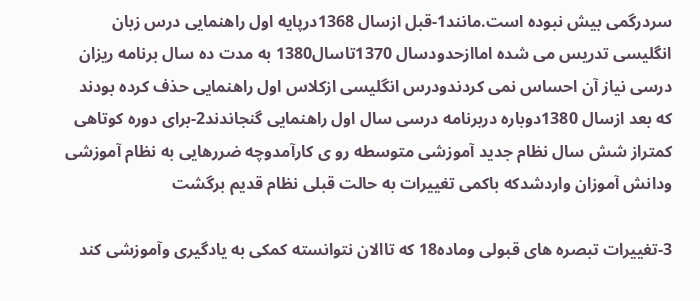سردرگمی بیش نبوده است.مانند1-قبل ازسال 1368درپایه اول راهنمایی درس زبان انگلیسی تدریس می شده اماازحدودسال 1370تاسال1380 به مدت ده سال برنامه ریزان درسی نیاز آن احساس نمی کردندودرس انگلیسی ازکلاس اول راهنمایی حذف کرده بودند که بعد ازسال 1380دوباره دربرنامه درسی سال اول راهنمایی گنجاندند2-برای دوره کوتاهی کمتراز شش سال نظام جدید آموزشی متوسطه رو ی کارآمدوچه ضررهایی به نظام آموزشی ودانش آموزان واردشدکه باکمی تغییرات به حالت قبلی نظام قدیم برگشت

3-تغییرات تبصره های قبولی وماده18 که تاالان نتوانسته کمکی به یادگیری وآموزشی کند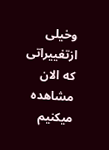وخیلی ازتغییراتی که الان مشاهده میکنیم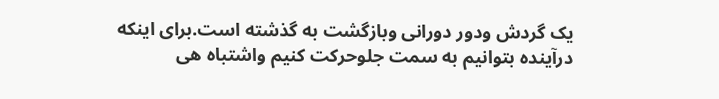یک گردش ودور دورانی وبازگشت به گذشته است.برای اینکه درآینده بتوانیم به سمت جلوحرکت کنیم واشتباه هی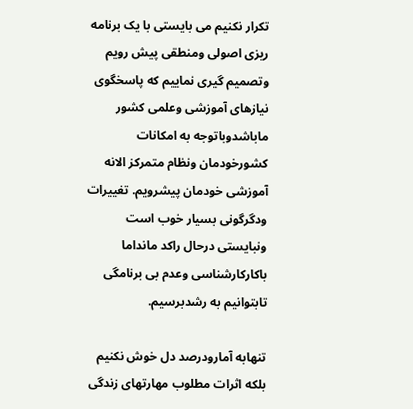تکرار نکنیم می بایستی با یک برنامه ریزی اصولی ومنطقی پیش رویم وتصمیم گیری نماییم که پاسخگوی نیازهای آموزشی وعلمی کشور ماباشدوباتوجه به امکانات کشورخودمان ونظام متمرکز الانه آموزشی خودمان پیشرویم. تغییرات ودگرگونی بسیار خوب است ونبایستی درحال راکد مانداما باکارکارشناسی وعدم بی برنامگی تابتوانیم به رشدبرسیم.

تنهابه آمارودرصد دل خوش نکنیم بلکه اثرات مطلوب مهارتهای زندگی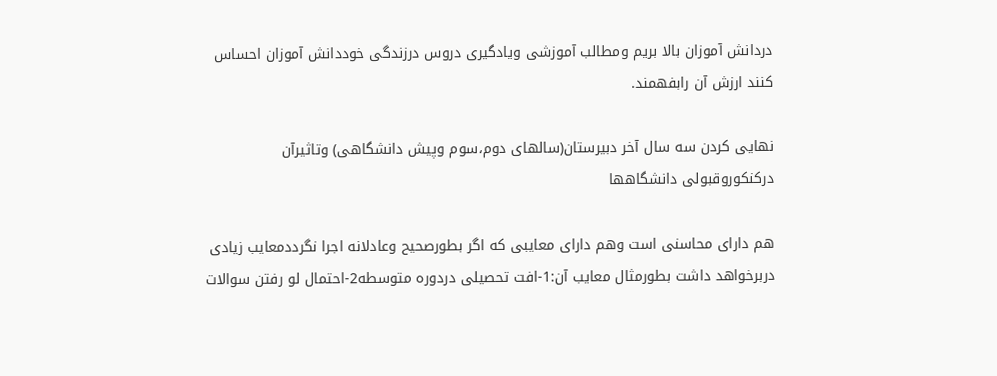دردانش آموزان بالا بریم ومطالب آموزشی ویادگیری دروس درزندگی خوددانش آموزان احساس کنند ارزش آن رابفهمند.

نهایی کردن سه سال آخر دبیرستان(سالهای دوم،سوم وپیش دانشگاهی) وتاثیرآن درکنکوروقبولی دانشگاهها

هم دارای محاسنی است وهم دارای معایبی که اگر بطورصحیح وعادلانه اجرا نگرددمعایب زیادی دربرخواهد داشت بطورمثال معایب آن:1-افت تحصیلی دردوره متوسطه2-احتمال لو رفتن سوالات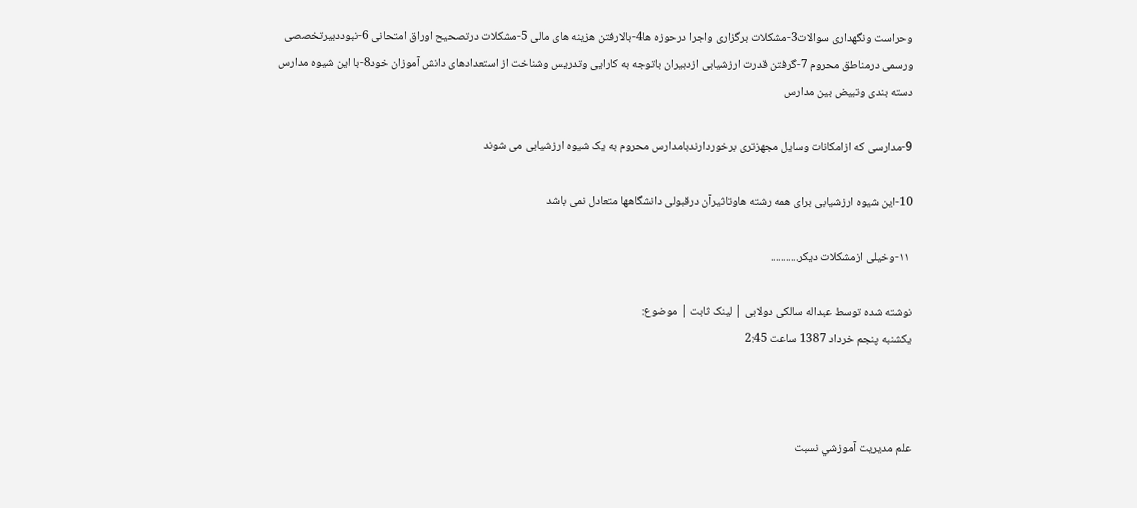وحراست ونگهداری سوالات3-مشکلات برگزاری واجرا درحوزه ها4-بالارفتن هزینه های مالی 5-مشکلات درتصحیح اوراق امتحانی 6-نبوددبیرتخصصی ورسمی درمناطق محروم 7-گرفتن قدرت ارزشیابی ازدبیران باتوجه به کارایی وتدریس وشناخت از استعدادهای دانش آموزان خود8-با این شیوه مدارس دسته بندی وتبیض بین مدارس

9-مدارسی که ازامکانات وسایل مجهزتری برخوردارندبامدارس محروم به یک شیوه ارزشیابی می شوند

10-این شیوه ارزشیابی برای همه رشته هاوتاثیرآن درقبولی دانشگاهها متعادل نمی باشد

 ۱۱-وخیلی ازمشکلات دیکر...........

نوشته شده توسط عبداله سالکی دولابی | لینک ثابت | موضوع:
یکشنبه پنجم خرداد 1387 ساعت 2:45



علم‌ مديريت‌ آموزشي‌ نسبت‌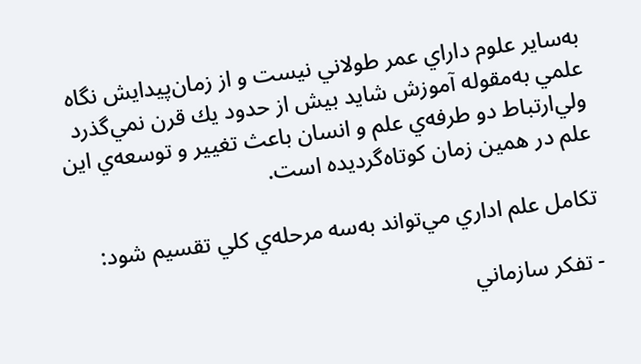به‌ساير علوم‌ داراي‌ عمر طولاني‌ نيست‌ و از زمان‌پيدايش‌ نگاه‌ علمي‌ به‌مقوله‌ آموزش‌ شايد بيش‌ از حدود يك‌ قرن‌ نمي‌گذرد ولي‌ارتباط دو طرفه‌ي‌ علم‌ و انسان‌ باعث‌ تغيير و توسعه‌ي‌ اين‌ علم‌ در همين‌ زمان‌ كوتاه‌گرديده‌ است‌.

تكامل‌ علم‌ اداري‌ مي‌تواند به‌سه‌ مرحله‌ي‌ كلي‌ تقسيم‌ شود:

- تفكر سازماني‌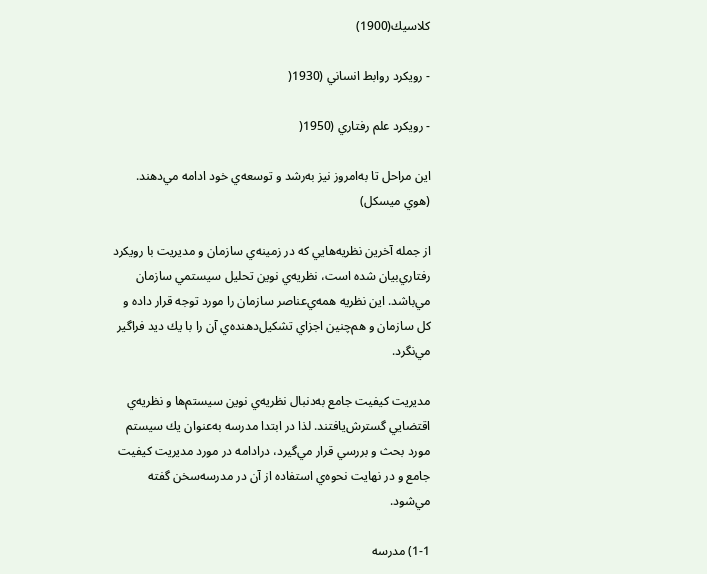كلاسيك(1900)

- رويكرد روابط انساني‌ (1930(

- رويكرد علم‌ رفتاري‌ (1950(

اين‌ مراحل‌ تا به‌امروز نيز به‌رشد و توسعه‌ي‌ خود ادامه‌ مي‌دهند. (هوي‌ ميسكل‌)

از جمله‌ آخرين‌ نظريه‌هايي‌ كه‌ در زمينه‌ي‌ سازمان‌ و مديريت‌ با رويكرد رفتاري‌بيان‌ شده‌ است‌، نظريه‌ي‌ نوين‌ تحليل‌ سيستمي‌ سازمان‌ مي‌باشد. اين‌ نظريه‌ همه‌ي‌عناصر سازمان‌ را مورد توجه‌ قرار داده‌ و كل‌ سازمان‌ و هم‌چنين‌ اجزاي‌ تشكيل‌دهنده‌ي‌ آن‌ را با يك‌ ديد فراگير مي‌نگرد.

مديريت‌ كيفيت‌ جامع‌ به‌دنبال‌ نظريه‌ي‌ نوين‌ سيستم‌ها و نظريه‌ي‌ اقتضايي‌ گسترش‌يافتند. لذا در ابتدا مدرسه‌ به‌عنوان‌ يك‌ سيستم‌ مورد بحث‌ و بررسي‌ قرار مي‌گيرد، درادامه‌ در مورد مديريت‌ كيفيت‌ جامع‌ و در نهايت‌ نحوه‌ي‌ استفاده‌ از آن‌ در مدرسه‌سخن‌ گفته‌ مي‌شود.

1-1) مدرسه‌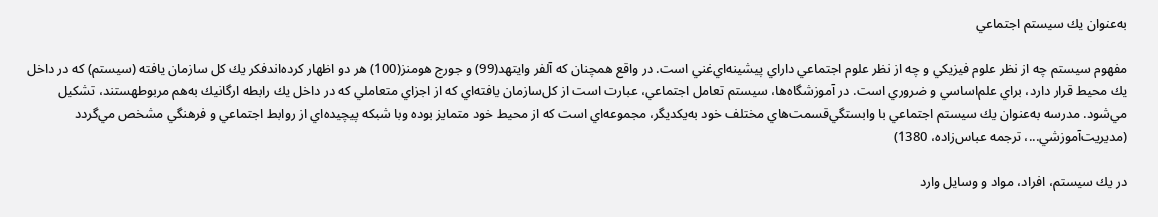به‌عنوان‌ يك‌ سيستم‌ اجتماعي‌

مفهوم‌ سيستم‌ چه‌ از نظر علوم‌ فيزيكي‌ و چه‌ از نظر علوم‌ اجتماعي‌ داراي‌ پيشينه‌اي‌غني‌ است‌. در واقع‌ همچنان‌ كه‌ آلفر وايتهد(99) و جورج‌ هومنز(100) هر دو اظهار كرده‌اندفكر يك‌ كل‌ سازمان‌ يافته‌ (سيستم‌) كه‌ در داخل‌ يك‌ محيط قرار دارد، براي‌ علم‌اساسي‌ و ضروري‌ است‌. در آموزشگاه‌ها، سيستم‌ تعامل‌ اجتماعي‌، عبارت‌ است‌ از كل‌سازمان‌ يافته‌اي‌ كه‌ از اجزاي‌ متعاملي‌ كه‌ در داخل‌ يك‌ رابطه‌ ارگانيك‌ به‌هم‌ مربوطهستند، تشكيل‌ مي‌شود. مدرسه‌ به‌عنوان‌ يك‌ سيستم‌ اجتماعي‌ با وابستگي‌قسمت‌هاي‌ مختلف‌ خود به‌يكديگر، مجموعه‌اي‌ است‌ كه‌ از محيط خود متمايز بوده‌ وبا شبكه‌ پيچيده‌اي‌ از روابط اجتماعي‌ و فرهنگي‌ مشخص‌ مي‌گردد (مديريت‌آموزشي‌...، ترجمه‌ عباس‌زاده‌، 1380)

در يك‌ سيستم‌، افراد، مواد و وسايل‌ وارد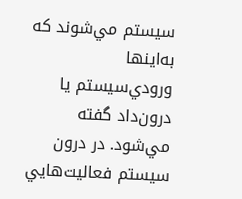سيستم‌ مي‌شوند كه‌ به‌اينها ورودي‌سيستم‌ يا درون‌داد گفته‌ مي‌شود. در درون‌ سيستم‌ فعاليت‌هايي‌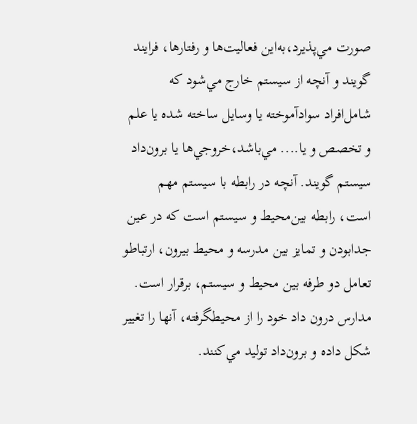صورت‌ مي‌پذيرد،به‌اين‌ فعاليت‌ها و رفتارها، فرايند گويند و آنچه‌ از سيستم‌ خارج‌ مي‌شود كه‌ شامل‌افراد سوادآموخته‌ يا وسايل‌ ساخته‌ شده‌ يا علم‌ و تخصص‌ و يا.... مي‌باشد،خروجي‌ها يا برون‌داد سيستم‌ گويند. آنچه‌ در رابطه‌ با سيستم‌ مهم‌ است‌، رابطه‌ بين‌محيط و سيستم‌ است‌ كه‌ در عين‌ جدابودن‌ و تمايز بين‌ مدرسه‌ و محيط بيرون‌، ارتباطو تعامل‌ دو طرفه‌ بين‌ محيط و سيستم‌، برقرار است‌. مدارس‌ درون‌ داد خود را از محيطگرفته‌، آنها را تغيير شكل‌ داده‌ و برون‌داد توليد مي‌كنند.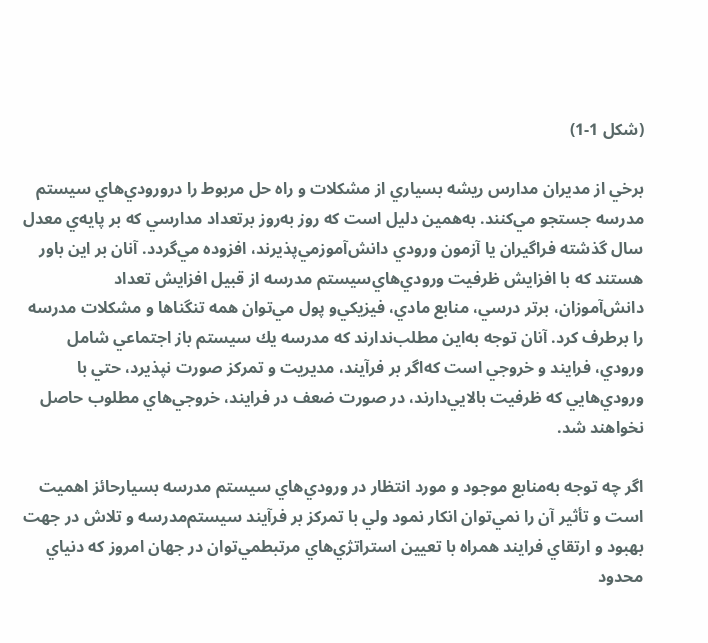(شكل‌ 1-1)

برخي‌ از مديران‌ مدارس‌ ريشه‌ بسياري‌ از مشكلات‌ و راه‌ حل‌ مربوط را درورودي‌هاي‌ سيستم‌ مدرسه‌ جستجو مي‌كنند. به‌همين‌ دليل‌ است‌ كه‌ روز به‌روز برتعداد مدارسي‌ كه‌ بر پايه‌ي‌ معدل‌ سال‌ گذشته‌ فراگيران‌ يا آزمون‌ ورودي‌ دانش‌آموزمي‌پذيرند، افزوده‌ مي‌گردد. آنان‌ بر اين‌ باور هستند كه‌ با افزايش‌ ظرفيت‌ ورودي‌هاي‌سيستم‌ مدرسه‌ از قبيل‌ افزايش‌ تعداد دانش‌آموزان‌، برتر درسي‌، منابع‌ مادي‌، فيزيكي‌و پول‌ مي‌توان‌ همه‌ تنگناها و مشكلات‌ مدرسه‌ را برطرف‌ كرد. آنان‌ توجه‌ به‌اين‌ مطلب‌ندارند كه‌ مدرسه‌ يك‌ سيستم‌ باز اجتماعي‌ شامل‌ ورودي‌، فرايند و خروجي‌ است‌ كه‌اگر بر فرآيند، مديريت‌ و تمركز صورت‌ نپذيرد، حتي‌ با ورودي‌هايي‌ كه‌ ظرفيت‌ بالايي‌دارند، در صورت‌ ضعف‌ در فرايند، خروجي‌هاي‌ مطلوب‌ حاصل‌ نخواهند شد.

اگر چه‌ توجه‌ به‌منابع‌ موجود و مورد انتظار در ورودي‌هاي‌ سيستم‌ مدرسه‌ بسيارحائز اهميت‌ است‌ و تأثير آن‌ را نمي‌توان‌ انكار نمود ولي‌ با تمركز بر فرآيند سيستم‌مدرسه‌ و تلاش‌ در جهت‌ بهبود و ارتقاي‌ فرايند همراه‌ با تعيين‌ استراتژي‌هاي‌ مرتبطمي‌توان‌ در جهان‌ امروز كه‌ دنياي‌ محدود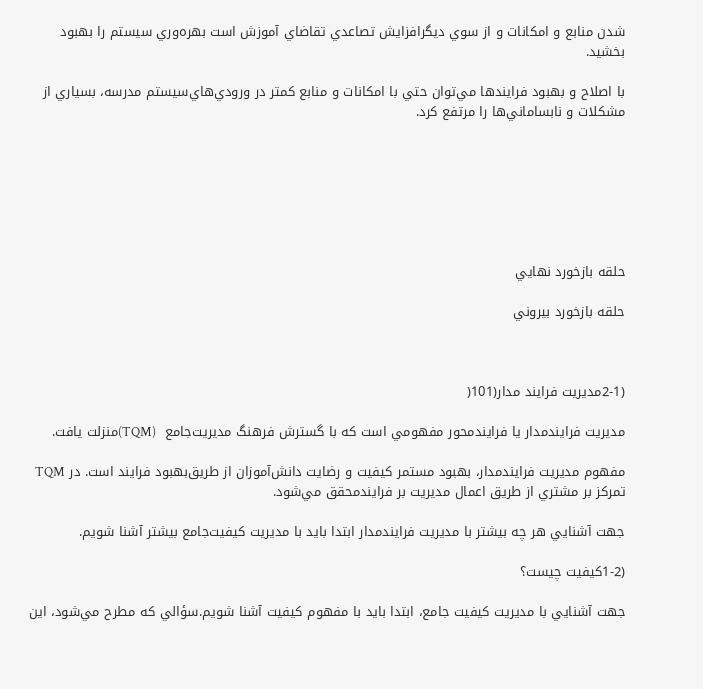شدن‌ منابع‌ و امكانات‌ و از سوي‌ ديگرافزايش‌ تصاعدي‌ تقاضاي‌ آموزش‌ است‌ بهره‌وري‌ سيستم‌ را بهبود بخشيد.

با اصلاح‌ و بهبود فرايندها مي‌توان‌ حتي‌ با امكانات‌ و منابع‌ كمتر در ورودي‌هاي‌سيستم‌ مدرسه‌، بسياري‌ از مشكلات‌ و نابساماني‌ها را مرتفع‌ كرد.







حلقه‌ بازخورد نهايي‌

حلقه‌ بازخورد بيروني‌



(2-1مديريت‌ فرايند مدار(101(

مديريت‌ فرايندمدار يا فرايندمحور مفهومي‌ است‌ كه‌ با گسترش‌ فرهنگ‌ مديريت‌جامع‌  (TQM)منزلت‌ يافت‌.

مفهوم‌ مديريت‌ فرايندمدار، بهبود مستمر كيفيت‌ و رضايت‌ دانش‌آموزان‌ از طريق‌بهبود فرايند است‌. در TQM تمركز بر مشتري‌ از طريق‌ اعمال‌ مديريت‌ بر فرايندمحقق‌ مي‌شود.

جهت‌ آشنايي‌ هر چه‌ بيشتر با مديريت‌ فرايندمدار ابتدا بايد با مديريت‌ كيفيت‌جامع‌ بيشتر آشنا شويم‌.

(1-2كيفيت‌ چيست‌؟

جهت‌ آشنايي‌ با مديريت‌ كيفيت‌ جامع‌، ابتدا بايد با مفهوم‌ كيفيت‌ آشنا شويم‌.سؤالي‌ كه‌ مطرح‌ مي‌شود، اين‌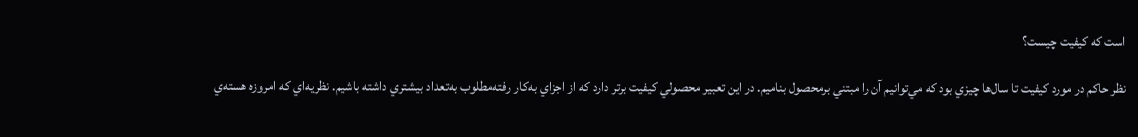است‌ كه‌ كيفيت‌ چيست‌؟

نظر حاكم‌ در مورد كيفيت‌ تا سال‌ها چيزي‌ بود كه‌ مي‌توانيم‌ آن‌ را مبتني‌ برمحصول‌ بناميم‌. در اين‌ تعبير محصولي‌ كيفيت‌ برتر دارد كه‌ از اجزاي‌ به‌كار رفته‌مطلوب‌ به‌تعداد بيشتري‌ داشته‌ باشيم‌. نظريه‌اي‌ كه‌ امروزه‌ هسته‌ي‌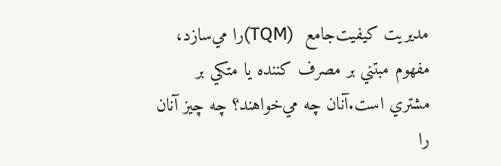مديريت‌ كيفيت‌جامع‌  (TQM)را مي‌سازد، مفهوم‌ مبتني‌ بر مصرف‌ كننده‌ يا متكي‌ بر مشتري‌ است‌.آنان‌ چه‌ مي‌خواهند؟ چه‌ چيز آنان‌ را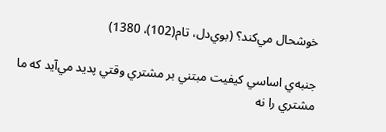خوشحال‌ مي‌كند؟ (بوي‌دل‌، تام‌(102)، 1380)

جنبه‌ي‌ اساسي‌ كيفيت‌ مبتني‌ بر مشتري‌ وقتي‌ پديد مي‌آيد كه‌ ما مشتري‌ را نه‌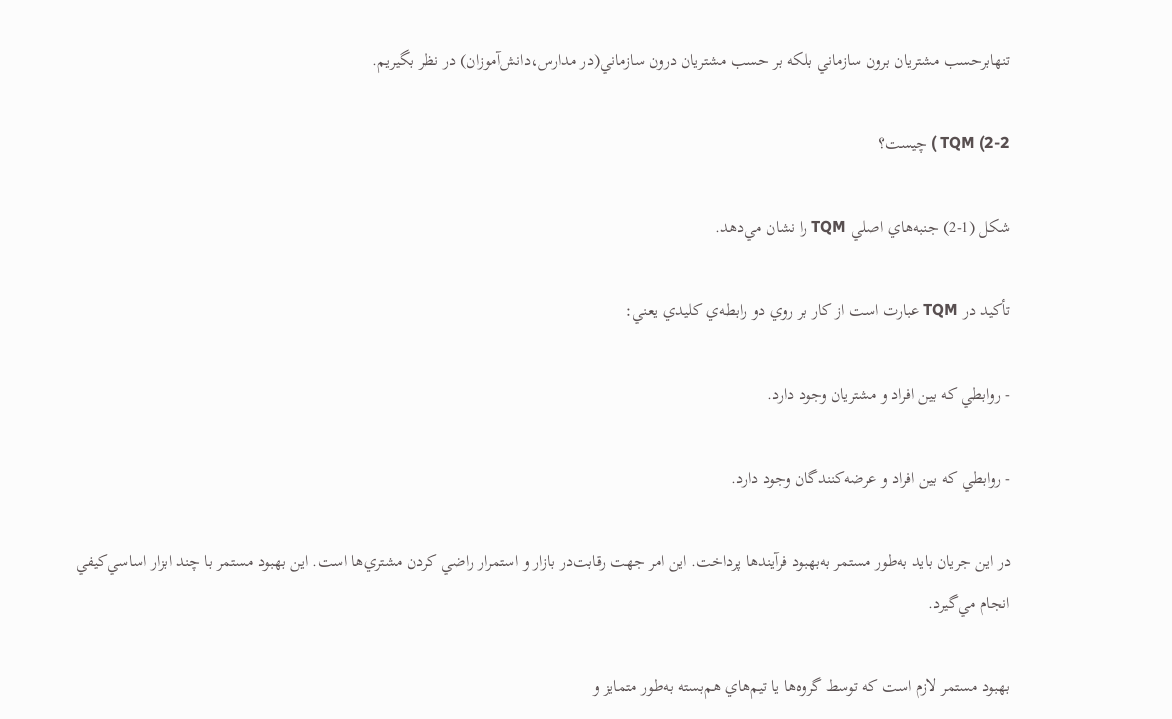تنهابرحسب‌ مشتريان‌ برون‌ سازماني‌ بلكه‌ بر حسب‌ مشتريان‌ درون‌ سازماني‌(در مدارس‌،دانش‌آموزان‌) در نظر بگيريم‌.

2-2) TQM ) چيست‌؟

شكل‌ (1-2) جنبه‌هاي‌ اصلي‌ TQM را نشان‌ مي‌دهد.

تأكيد در TQM عبارت‌ است‌ از كار بر روي‌ دو رابطه‌ي‌ كليدي‌ يعني‌:

- روابطي‌ كه‌ بين‌ افراد و مشتريان‌ وجود دارد.

- روابطي‌ كه‌ بين‌ افراد و عرضه‌كنندگان‌ وجود دارد.

در اين‌ جريان‌ بايد به‌طور مستمر به‌بهبود فرآيندها پرداخت‌. اين‌ امر جهت‌ رقابت‌در بازار و استمرار راضي‌ كردن‌ مشتري‌ها است‌. اين‌ بهبود مستمر با چند ابزار اساسي‌كيفي‌ انجام‌ مي‌گيرد.

بهبود مستمر لازم‌ است‌ كه‌ توسط گروه‌ها يا تيم‌هاي‌ هم‌بسته‌ به‌طور متمايز و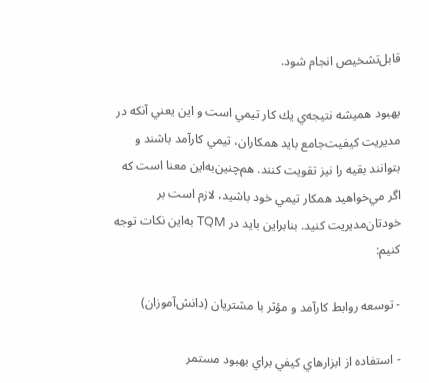قابل‌تشخيص‌ انجام‌ شود.

بهبود هميشه‌ نتيجه‌ي‌ يك‌ كار تيمي‌ است‌ و اين‌ يعني‌ آنكه‌ در مديريت‌ كيفيت‌جامع‌ بايد همكاران‌، تيمي‌ كارآمد باشند و بتوانند بقيه‌ را نيز تقويت‌ كنند. هم‌چنين‌به‌اين‌ معنا است‌ كه‌ اگر مي‌خواهيد همكار تيمي‌ خود باشيد، لازم‌ است‌ بر خودتان‌مديريت‌ كنيد. بنابراين‌ بايد در TQM به‌اين‌ نكات‌ توجه‌ كنيم‌:

- توسعه‌ روابط كارآمد و مؤثر با مشتريان‌ (دانش‌آموزان‌)

- استفاده‌ از ابزارهاي‌ كيفي‌ براي‌ بهبود مستمر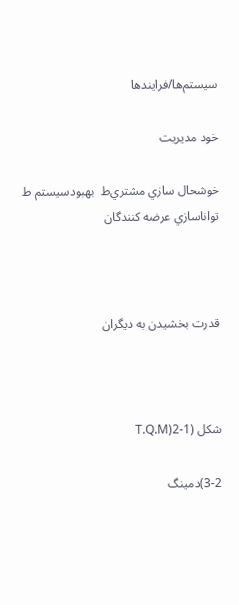سيستم‌ها/فرايندها

خود مديريت‌

خوشحال‌ سازي‌ مشتري‌ط  بهبودسيستم‌ ط   تواناسازي‌ عرضه‌ كنندگان‌



قدرت‌ بخشيدن‌ به‌ ديگران‌



شكل‌ (1-2(T.Q.M

3-2)دمينگ‌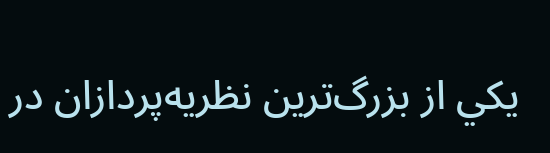يكي‌ از بزرگ‌ترين‌ نظريه‌پردازان‌ در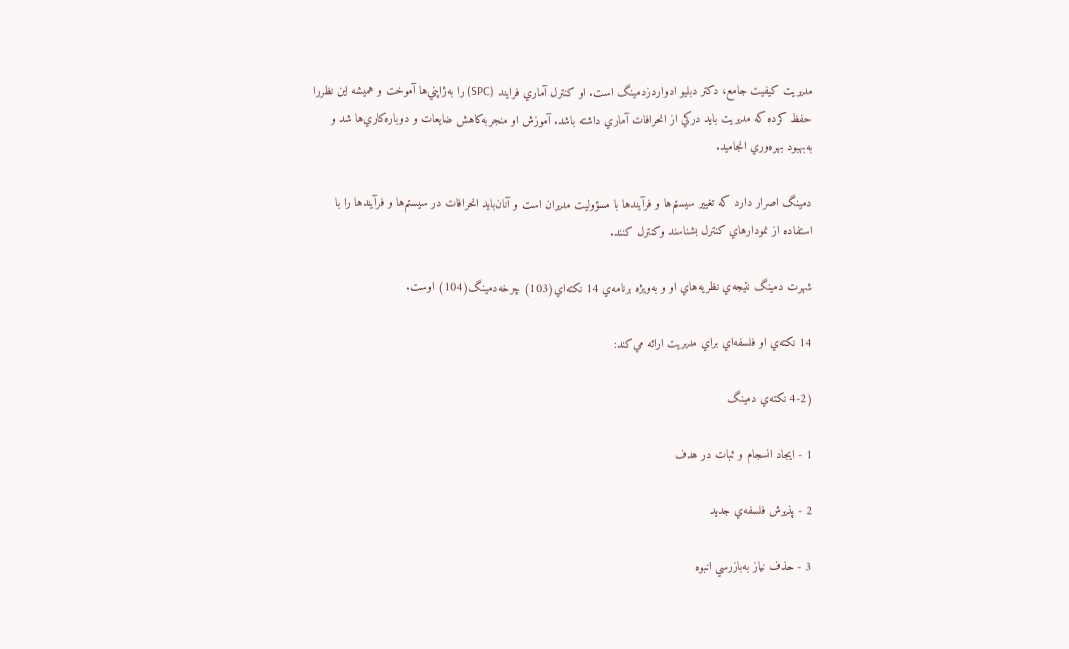مديريت‌ كيفيت‌ جامع‌، دكتر دبليو ادواردزدمينگ‌ است‌. او كنترل‌ آماري‌ فرايند (SPC) را به‌ژاپني‌ها آموخت‌ و هميشه‌ اين‌ نظررا حفظ كرده‌ كه‌ مديريت‌ بايد دركي‌ از انحرافات‌ آماري‌ داشته‌ باشد. آموزش‌ او منجربه‌كاهش‌ ضايعات‌ و دوباره‌كاري‌ها شد و به‌بهبود بهره‌وري‌ انجاميد.

دمينگ‌ اصرار دارد كه‌ تغيير سيستم‌ها و فرآيندها با مسؤوليت‌ مديران‌ است‌ و آنان‌بايد انحرافات‌ در سيستم‌ها و فرآيندها را با استفاده‌ از نمودارهاي‌ كنترل‌ بشناسند وكنترل‌ كنند.

شهرت‌ دمينگ‌ نتيجه‌ي‌ نظريه‌هاي‌ او و به‌ويژه‌ برنامه‌ي‌ 14 نكته‌اي‌(103) چرخه‌دمينگ‌(104) اوست‌.

14 نكته‌ي‌ او فلسفه‌اي‌ براي‌ مديريت‌ ارائه‌ مي‌كند:

(4-2 نكته‌ي‌ دمينگ‌

1 - ايجاد انسجام‌ و ثبات‌ در هدف‌

2 - پذيرش‌ فلسفه‌ي‌ جديد

3 - حذف‌ نياز به‌بازرسي‌ انبوه‌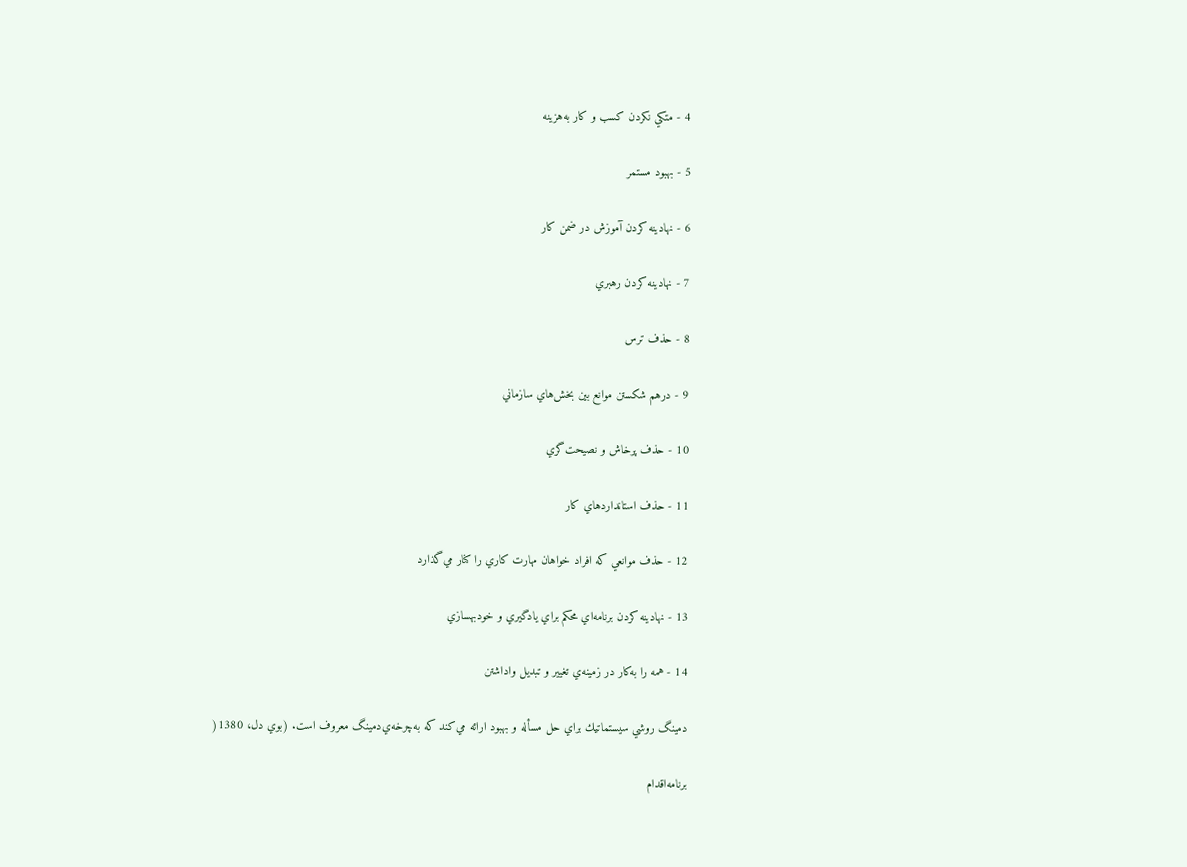4 - متكي‌ نكردن‌ كسب‌ و كار به‌هزينه‌

5 - بهبود مستمر

6 - نهادينه‌ كردن‌ آموزش‌ در ضمن‌ كار

7 - نهادينه‌ كردن‌ رهبري‌

8 - حذف‌ ترس‌

9 - درهم‌ شكستن‌ موانع‌ بين‌ بخش‌هاي‌ سازماني‌

10 - حذف‌ پرخاش‌ و نصيحت‌گري‌

11 - حذف‌ استانداردهاي‌ كار

12 - حذف‌ موانعي‌ كه‌ افراد خواهان‌ مهارت‌ كاري‌ را كنار مي‌گذارد

13 - نهادينه‌ كردن‌ برنامه‌اي‌ محكم‌ براي‌ يادگيري‌ و خودبهسازي‌

14 - همه‌ را به‌كار در زمينه‌ي‌ تغيير و تبديل‌ واداشتن‌

دمينگ‌ روشي‌ سيستماتيك‌ براي‌ حل‌ مسأله‌ و بهبود ارائه‌ مي‌كند كه‌ به‌چرخه‌ي‌دمينگ‌ معروف‌ است‌. (بوي‌ دل‌، 1380(

برنامه‌اقدام‌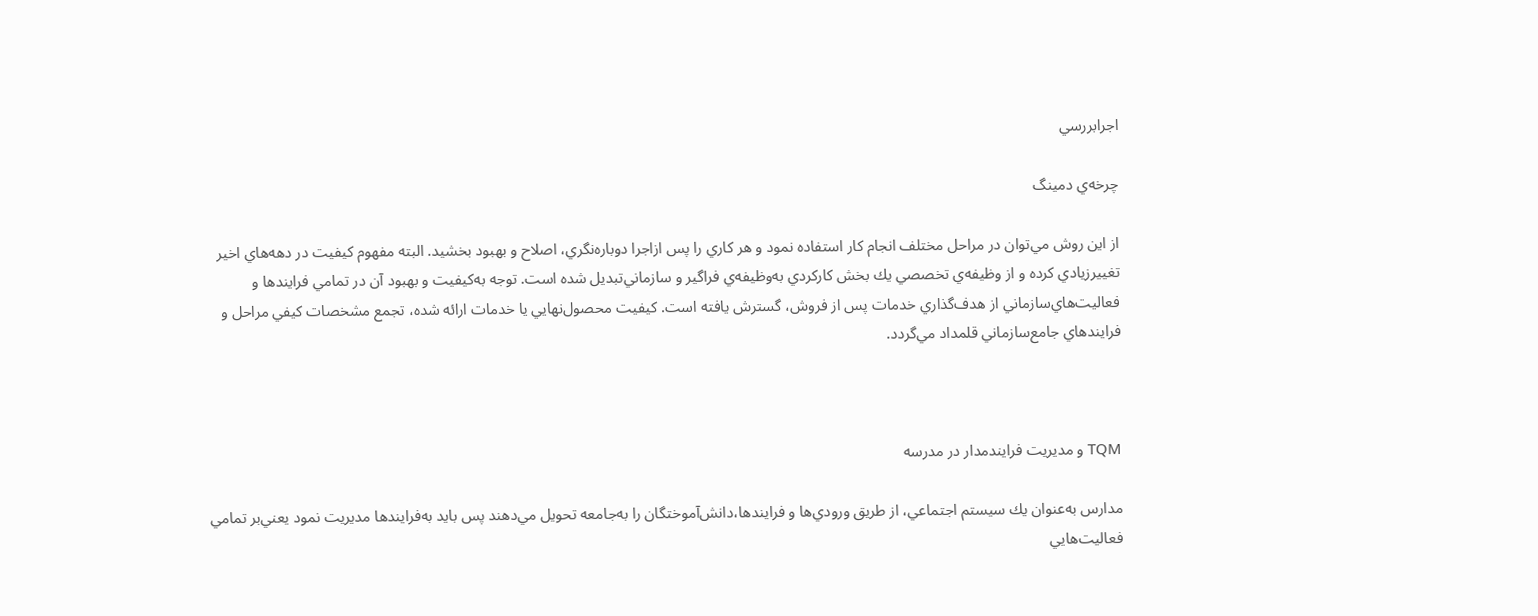اجرابررسي‌

چرخه‌ي‌ دمينگ‌

از اين‌ روش‌ مي‌توان‌ در مراحل‌ مختلف‌ انجام‌ كار استفاده‌ نمود و هر كاري‌ را پس‌ ازاجرا دوباره‌نگري‌، اصلاح‌ و بهبود بخشيد. البته‌ مفهوم‌ كيفيت‌ در دهه‌هاي‌ اخير تغييرزيادي‌ كرده‌ و از وظيفه‌ي‌ تخصصي‌ يك‌ بخش‌ كاركردي‌ به‌وظيفه‌ي‌ فراگير و سازماني‌تبديل‌ شده‌ است‌. توجه‌ به‌كيفيت‌ و بهبود آن‌ در تمامي‌ فرايندها و فعاليت‌هاي‌سازماني‌ از هدف‌گذاري‌ خدمات‌ پس‌ از فروش‌، گسترش‌ يافته‌ است‌. كيفيت‌ محصول‌نهايي‌ يا خدمات‌ ارائه‌ شده‌، تجمع‌ مشخصات‌ كيفي‌ مراحل‌ و فرايندهاي‌ جامع‌سازماني‌ قلمداد مي‌گردد.



TQM و مديريت‌ فرايندمدار در مدرسه‌

مدارس‌ به‌عنوان‌ يك‌ سيستم‌ اجتماعي‌، از طريق‌ ورودي‌ها و فرايندها،دانش‌آموختگان‌ را به‌جامعه‌ تحويل‌ مي‌دهند پس‌ بايد به‌فرايندها مديريت‌ نمود يعني‌بر تمامي‌ فعاليت‌هايي‌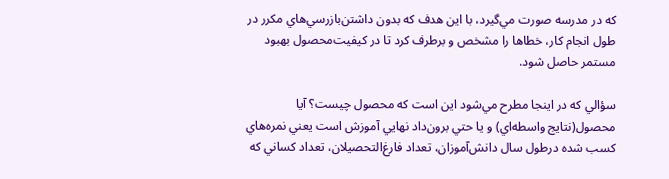كه‌ در مدرسه صورت‌ مي‌گيرد، با اين‌ هدف‌ كه‌ بدون‌ داشتن‌بازرسي‌هاي‌ مكرر در طول‌ انجام‌ كار، خطاها را مشخص‌ و برطرف‌ كرد تا در كيفيت‌محصول‌ بهبود مستمر حاصل‌ شود.

سؤالي‌ كه‌ در اينجا مطرح‌ مي‌شود اين‌ است‌ كه‌ محصول‌ چيست‌؟ آيا محصول‌(نتايج‌ واسطه‌اي‌) و يا حتي‌ برون‌داد نهايي‌ آموزش‌ است‌ يعني‌ نمره‌هاي‌ كسب‌ شده‌ درطول‌ سال‌ دانش‌آموزان‌، تعداد فارغ‌التحصيلان‌، تعداد كساني‌ كه‌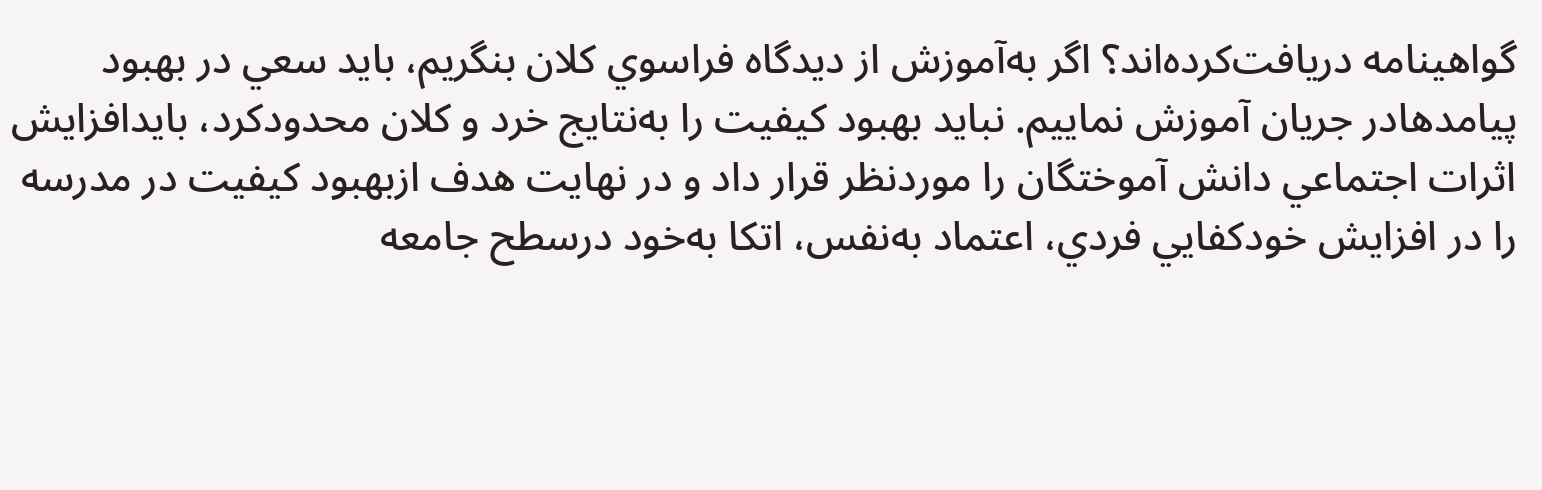گواهينامه‌ دريافت‌كرده‌اند؟ اگر به‌آموزش‌ از ديدگاه‌ فراسوي‌ كلان‌ بنگريم‌، بايد سعي‌ در بهبود پيامدهادر جريان‌ آموزش‌ نماييم‌. نبايد بهبود كيفيت‌ را به‌نتايج‌ خرد و كلان‌ محدودكرد، بايدافزايش‌ اثرات‌ اجتماعي‌ دانش‌ آموختگان‌ را موردنظر قرار داد و در نهايت‌ هدف‌ ازبهبود كيفيت‌ در مدرسه‌ را در افزايش‌ خودكفايي‌ فردي‌، اعتماد به‌نفس‌، اتكا به‌خود درسطح‌ جامعه‌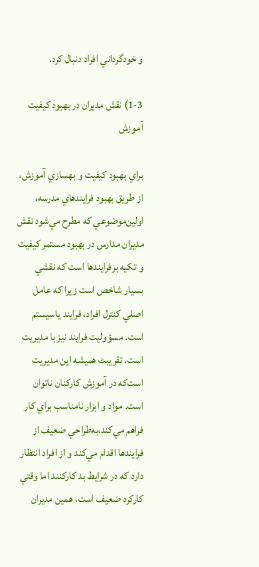و خودگرداني‌ افراد دنبال‌ كرد.

1-3) نقش‌ مديران‌ در بهبود كيفيت‌ آموزش‌

براي‌ بهبود كيفيت‌ و بهسازي‌ آموزش‌، از طريق‌ بهبود فرايندهاي‌ مدرسه‌، اولين‌موضوعي‌ كه‌ مطرح‌ مي‌شود نقش‌ مديران‌ مدارس‌ در بهبود مستمر كيفيت‌ و تكيه‌ برفرايندها است‌ كه‌ نقشي‌ بسيار شاخص‌ است‌ زيرا كه‌ عامل‌ اصلي‌ كنترل‌ افراد، فرايند ياسيستم‌ است‌. مسؤوليت‌ فرايند نيز با مديريت‌ است‌. تقريبٹ هميشه‌ اين‌ مديريت‌ است‌كه‌ در آموزش‌ كاركنان‌ ناتوان‌ است‌. مواد و ابزار نامناسب‌ براي‌ كار فراهم‌ مي‌كند،به‌طراحي‌ ضعيف‌ از فرايندها اقدام‌ مي‌كند و از افراد انتظار دارد كه‌ در شرايط بد كاركنند اما وقتي‌ كاركرد ضعيف‌ است‌، همين‌ مديران‌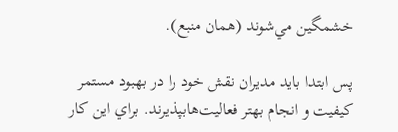خشمگين‌ مي‌شوند (همان‌ منبع‌).

پس‌ ابتدا بايد مديران‌ نقش‌ خود را در بهبود مستمر كيفيت‌ و انجام‌ بهتر فعاليت‌هابپذيرند. براي‌ اين‌ كار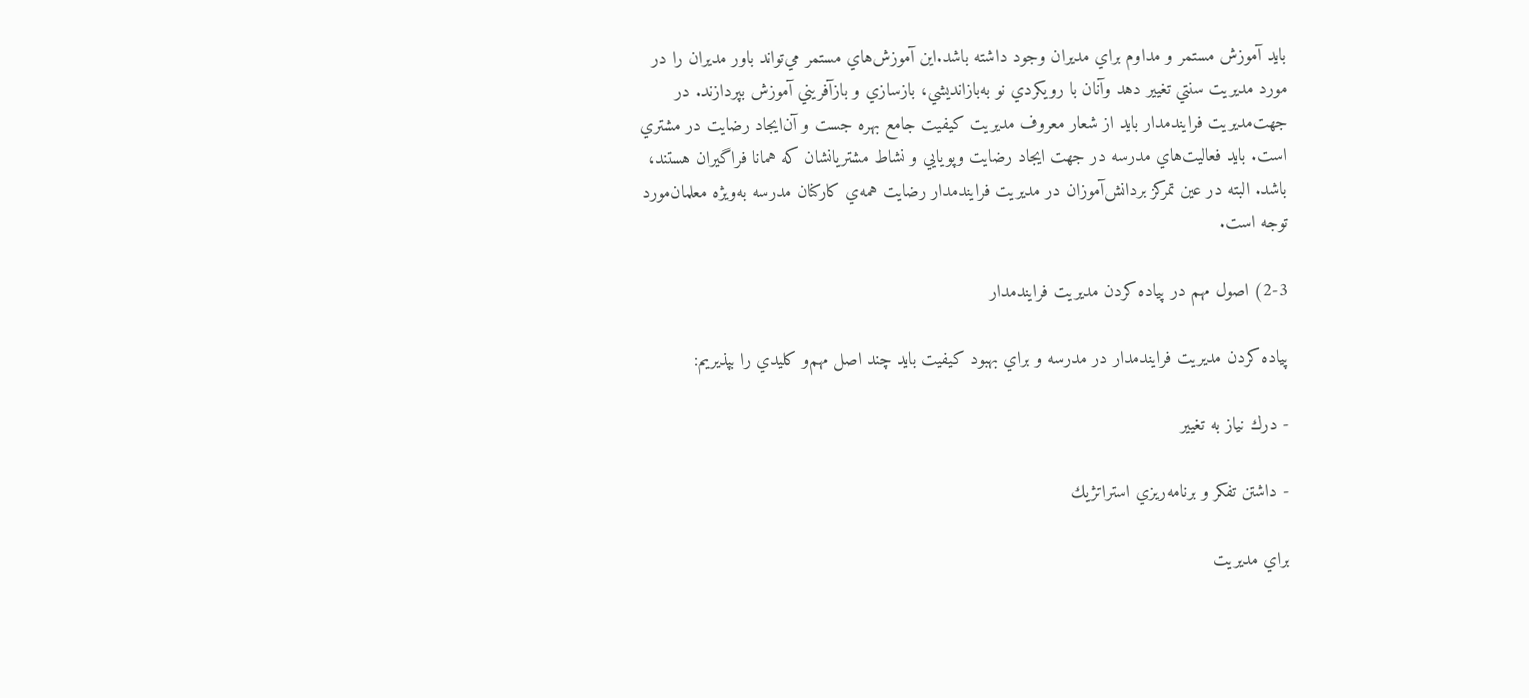بايد آموزش‌ مستمر و مداوم‌ براي‌ مديران‌ وجود داشته‌ باشد.اين‌ آموزش‌هاي‌ مستمر مي‌تواند باور مديران‌ را در مورد مديريت‌ سنتي‌ تغيير دهد وآنان‌ با رويكردي‌ نو به‌بازانديشي‌، بازسازي‌ و بازآفريني‌ آموزش‌ بپردازند. در جهت‌مديريت‌ فرايندمدار بايد از شعار معروف‌ مديريت‌ كيفيت‌ جامع‌ بهره‌ جست‌ و آن‌ايجاد رضايت‌ در مشتري‌ است‌. بايد فعاليت‌هاي‌ مدرسه‌ در جهت‌ ايجاد رضايت‌ وپويايي‌ و نشاط مشتريانشان‌ كه‌ همانا فراگيران‌ هستند، باشد. البته‌ در عين‌ تمركز بردانش‌آموزان‌ در مديريت‌ فرايندمدار رضايت‌ همه‌ي‌ كاركنان‌ مدرسه‌ به‌ويژه‌ معلمان‌مورد توجه‌ است‌.

2-3) اصول‌ مهم‌ در پياده‌ كردن‌ مديريت‌ فرايندمدار

پياده‌ كردن‌ مديريت‌ فرايندمدار در مدرسه‌ و براي‌ بهبود كيفيت‌ بايد چند اصل‌ مهم‌و كليدي‌ را بپذيريم‌:

- درك‌ نياز به‌ تغيير

- داشتن‌ تفكر و برنامه‌ريزي‌ استراتژيك‌

براي‌ مديريت‌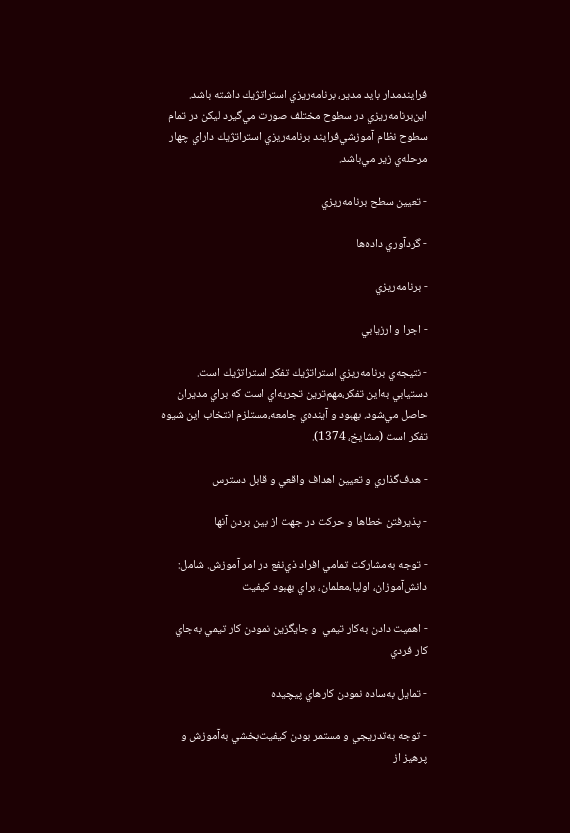فرايندمدار بايد مدير، برنامه‌ريزي‌ استراتژيك‌ داشته‌ باشد. اين‌برنامه‌ريزي‌ در سطوح‌ مختلف‌ صورت‌ مي‌گيرد ليكن‌ در تمام‌ سطوح‌ نظام‌ آموزشي‌فرايند برنامه‌ريزي‌ استراتژيك‌ داراي‌ چهار مرحله‌ي‌ زير مي‌باشد.

- تعيين‌ سطح‌ برنامه‌ريزي‌

- گردآوري‌ داده‌ها

- برنامه‌ريزي‌

- اجرا و ارزيابي‌

- نتيجه‌ي‌ برنامه‌ريزي‌ استراتژيك‌ تفكر استراتژيك‌ است‌. دستيابي‌ به‌اين‌ تفكر،مهم‌ترين‌ تجربه‌اي‌ است‌ كه‌ براي‌ مديران‌ حاصل‌ مي‌شود. بهبود و آينده‌ي‌ جامعه‌،مستلزم‌ انتخاب‌ اين‌ شيوه‌ تفكر است‌ (مشايخ‌، 1374).

- هدف‌گذاري‌ و تعيين‌ اهداف‌ واقعي‌ و قابل‌ دسترس‌

- پذيرفتن‌ خطاها و حركت‌ در جهت‌ از بين‌ بردن‌ آنها

- توجه‌ به‌مشاركت‌ تمامي‌ افراد ذي‌نفع‌ در امر آموزش‌. شامل‌: دانش‌آموزان‌، اوليا،معلمان‌، براي‌ بهبود كيفيت‌

- اهميت‌ دادن‌ به‌كار تيمي‌  و جايگزين‌ نمودن‌ كار تيمي‌ به‌جاي‌ كار فردي‌

- تمايل‌ به‌ساده‌ نمودن‌ كارهاي‌ پيچيده‌

- توجه‌ به‌تدريجي‌ و مستمر بودن‌ كيفيت‌بخشي‌ به‌آموزش‌ و پرهيز از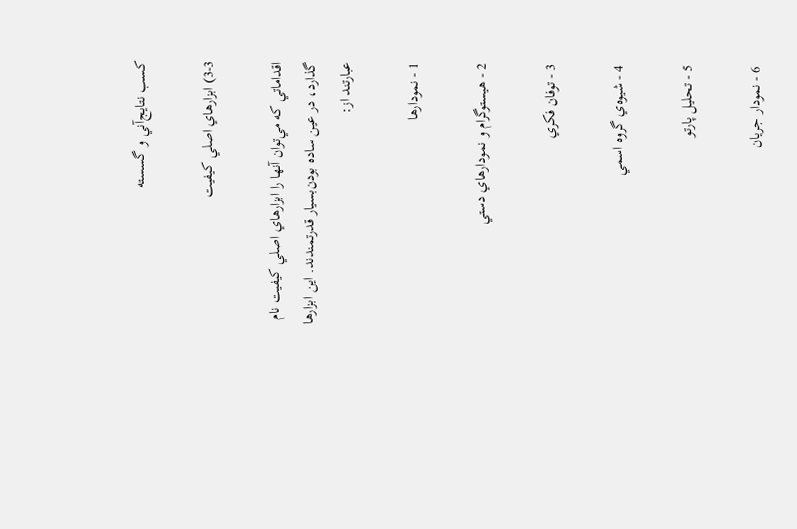كسب‌ نتايج‌آني‌ و گسسته‌

3-3) ابزارهاي‌ اصلي‌ كيفيت‌

اقداماتي‌ كه‌ مي‌توان‌ آنها را ابزارهاي‌ اصلي‌ كيفيت‌ نام‌ گذارد، در عين‌ ساده‌ بودن‌بسيار قدرتمندند. اين‌ ابزارها عبارتند از:

1 - نمودارها

2 - هيستوگرام‌ و نمودارهاي‌ دستي‌

3 - توفان‌ فكري‌

4 - شيوه‌ي‌ گروه‌ اسمي‌

5 - تحليل‌ پارتو

6 - نمودار جريان‌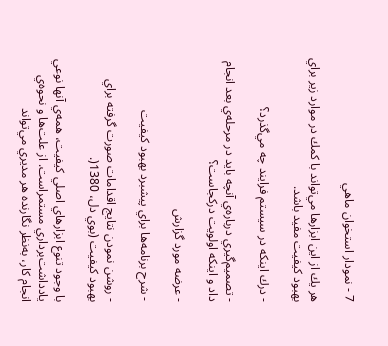7 - نمودار استخوان‌ ماهي‌

هر يك‌ از اين‌ ابزارها مي‌تواند با كمك‌ در موارد زير براي‌ بهبود كيفيت‌ مفيد باشد.

- درك‌ اينكه‌ در سيستم‌ فرايند چه‌ مي‌گذرد؟

- تصميم‌گيري‌ درباره‌ي‌ آنچه‌ بايد در مرحله‌ي‌ بعد انجام‌ داد و اينكه‌ اولويت‌ دركجاست‌؟

- عرضه‌ مورد گزارش‌

- شرح‌ برنامه‌ها براي‌ پيشبرد بهبود كيفيت‌

- روشن‌ نمودن‌ نتايج‌ اقدامات‌ صورت‌ گرفته‌ براي‌ بهبود كيفيت‌ (بوي‌ دل‌، 1380(.

با وجود تنوع‌ ابزارهاي‌ اصلي‌ كيفيت‌، همه‌ي‌ آنها نوعي‌ يادداشت‌برداري‌ مستمراست‌. از علت‌ها و نحوه‌ي‌ انجام‌ كار، به‌نظر نگارنده‌ هر مديري‌ مي‌تواند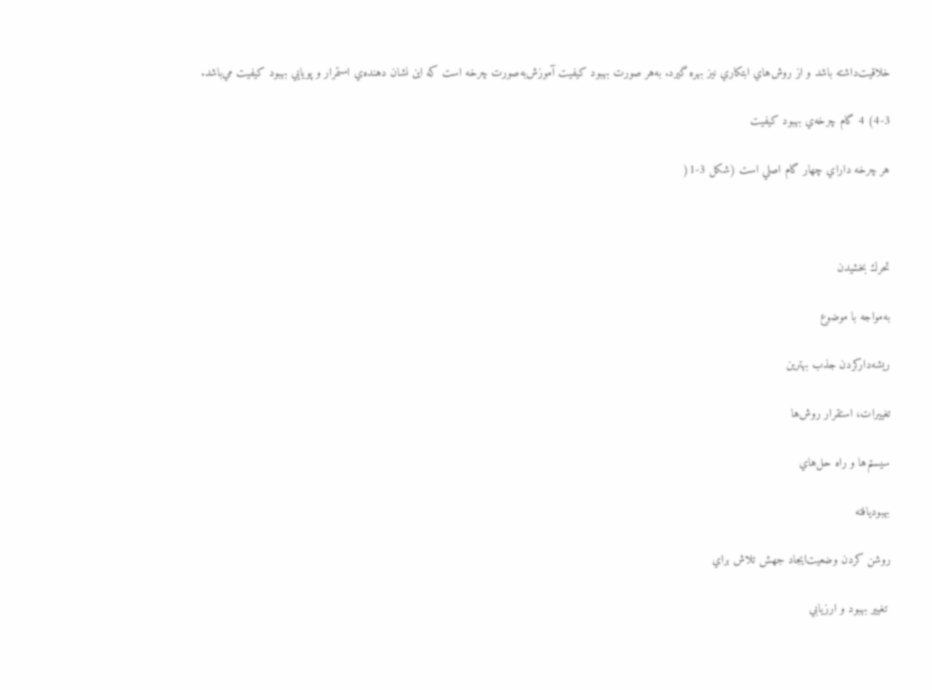خلاقيت‌داشته‌ باشد و از روش‌هاي‌ ابتكاري‌ نيز بهره‌ گيرد. به‌هر صورت‌ بهبود كيفيت‌ آموزش‌به‌صورت‌ چرخه‌ است‌ كه‌ اين‌ نشان‌ دهنده‌ي‌ استمرار و پويايي‌ بهبود كيفيت‌ مي‌باشد.

4-3) 4 گام‌ چرخه‌ي‌ بهبود كيفيت‌

هر چرخه‌ داراي‌ چهار گام‌ اصلي‌ است‌ (شكل‌ 3-1(



تحرك‌ بخشيدن‌

به‌مواجه‌ با موضوع‌

ريشه‌داركردن‌ جذب‌ بهترين‌

تغييرات‌، استقرار روش‌ها

سيستم‌ها و راه‌ حل‌هاي‌

بهبوديافته‌

روشن‌ كردن‌ وضعيت‌ايجاد جهش‌ تلاش‌ براي‌

 تغيير بهبود و ارزيابي‌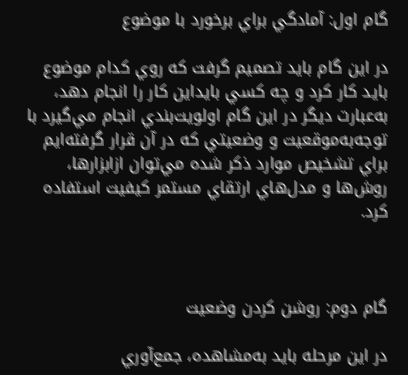گام‌ اول‌: آمادگي‌ براي‌ برخورد با موضوع‌

در اين‌ گام‌ بايد تصميم‌ گرفت‌ كه‌ روي‌ كدام‌ موضوع‌ بايد كار كرد و چه‌ كسي‌ بايداين‌ كار را انجام‌ دهد، به‌عبارت‌ ديگر در اين‌ گام‌ اولويت‌بندي‌ انجام‌ مي‌گيرد با توجه‌به‌موقعيت‌ و وضعيتي‌ كه‌ در آن‌ قرار گرفته‌ايم‌ براي‌ تشخيص‌ موارد ذكر شده‌ مي‌توان‌ ازابزارها، روش‌ها و مدل‌هاي‌ ارتقاي‌ مستمر كيفيت‌ استفاده‌ كرد.



گام‌ دوم‌: روشن‌ كردن‌ وضعيت‌

در اين‌ مرحله‌ بايد به‌مشاهده‌، جمع‌آوري‌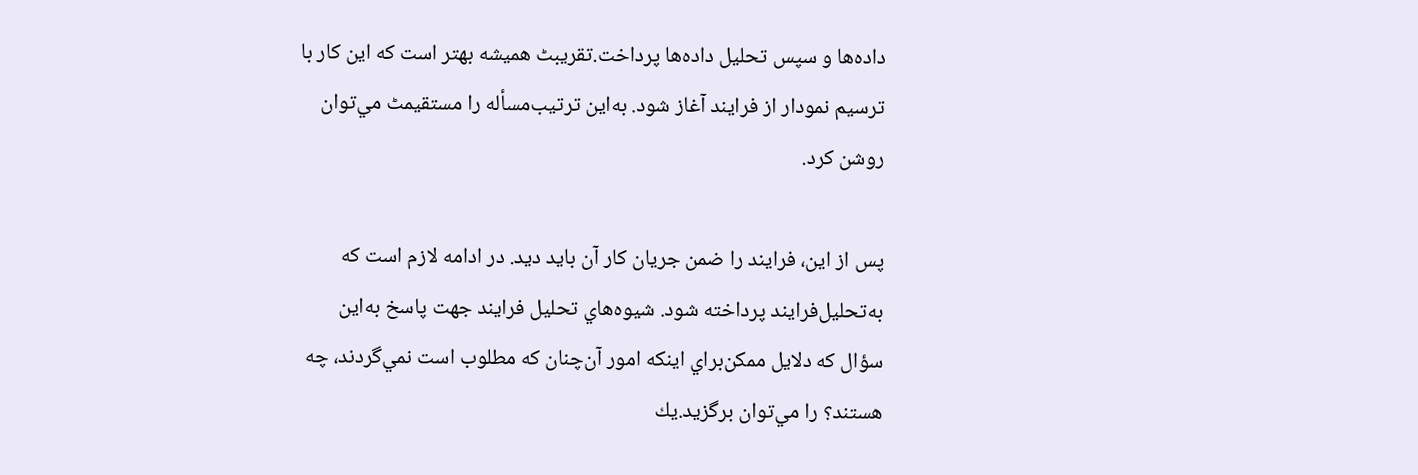داده‌ها و سپس‌ تحليل‌ داده‌ها پرداخت‌.تقريبٹ هميشه‌ بهتر است‌ كه‌ اين‌ كار با ترسيم‌ نمودار از فرايند آغاز شود. به‌اين‌ ترتيب‌مسأله‌ را مستقيمٹ مي‌توان‌ روشن‌ كرد.

پس‌ از اين‌، فرايند را ضمن‌ جريان‌ كار آن‌ بايد ديد. در ادامه‌ لازم‌ است‌ كه‌ به‌تحليل‌فرايند پرداخته‌ شود. شيوه‌هاي‌ تحليل‌ فرايند جهت‌ پاسخ‌ به‌اين‌ سؤال‌ كه‌ دلايل‌ ممكن‌براي‌ اينكه‌ امور آن‌چنان‌ كه‌ مطلوب‌ است‌ نمي‌گردند، چه‌ هستند؟ را مي‌توان‌ برگزيد.يك‌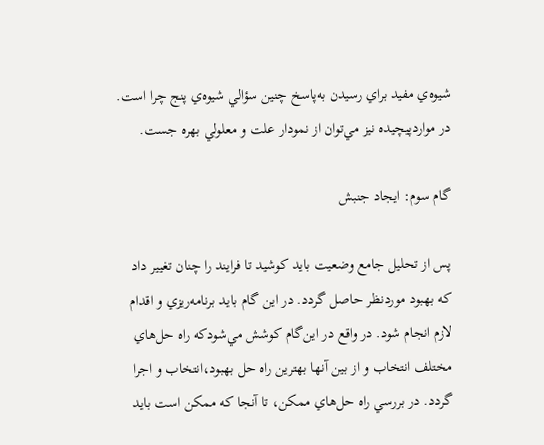شيوه‌ي‌ مفيد براي‌ رسيدن‌ به‌پاسخ‌ چنين‌ سؤالي‌ شيوه‌ي‌ پنج‌ چرا است‌. در مواردپيچيده‌ نيز مي‌توان‌ از نمودار علت‌ و معلولي‌ بهره‌ جست‌.

گام‌ سوم‌: ايجاد جنبش‌

پس‌ از تحليل‌ جامع‌ وضعيت‌ بايد كوشيد تا فرايند را چنان‌ تغيير داد كه‌ بهبود موردنظر حاصل‌ گردد. در اين‌ گام‌ بايد برنامه‌ريزي‌ و اقدام‌ لازم‌ انجام‌ شود. در واقع‌ در اين‌گام‌ كوشش‌ مي‌شودكه‌ راه‌ حل‌هاي‌ مختلف‌ انتخاب‌ و از بين‌ آنها بهترين‌ راه‌ حل‌ بهبود،انتخاب‌ و اجرا گردد. در بررسي‌ راه‌ حل‌هاي‌ ممكن‌، تا آنجا كه‌ ممكن‌ است‌ بايد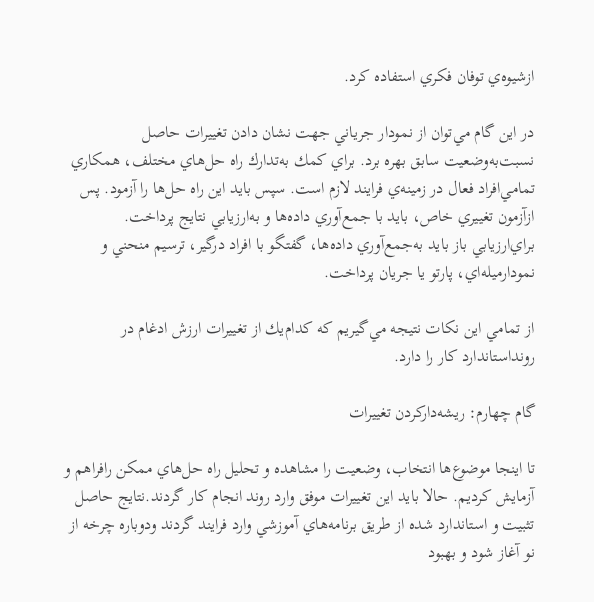ازشيوه‌ي‌ توفان‌ فكري‌ استفاده‌ كرد.

در اين‌ گام‌ مي‌توان‌ از نمودار جرياني‌ جهت‌ نشان‌ دادن‌ تغييرات‌ حاصل‌ نسبت‌به‌وضعيت‌ سابق‌ بهره‌ برد. براي‌ كمك‌ به‌تدارك‌ راه‌ حل‌هاي‌ مختلف‌، همكاري‌ تمامي‌افراد فعال‌ در زمينه‌ي‌ فرايند لازم‌ است‌. سپس‌ بايد اين‌ راه‌ حل‌ها را آزمود. پس‌ ازآزمون تغييري‌ خاص‌، بايد با جمع‌آوري‌ داده‌ها و به‌ارزيابي‌ نتايج‌ پرداخت‌. براي‌ارزيابي‌ باز بايد به‌جمع‌آوري‌ داده‌ها، گفتگو با افراد درگير، ترسيم‌ منحني‌ و نمودارميله‌اي‌، پارتو يا جريان‌ پرداخت‌.

از تمامي‌ اين‌ نكات‌ نتيجه‌ مي‌گيريم‌ كه‌ كدام‌يك‌ از تغييرات‌ ارزش‌ ادغام‌ در رونداستاندارد كار را دارد.

گام‌ چهارم‌: ريشه‌داركردن‌ تغييرات‌

تا اينجا موضوع‌ها انتخاب‌، وضعيت‌ را مشاهده‌ و تحليل‌ راه‌ حل‌هاي‌ ممكن‌ رافراهم‌ و آزمايش‌ كرديم‌. حالا بايد اين‌ تغييرات‌ موفق‌ وارد روند انجام‌ كار گردند.نتايج‌ حاصل‌ تثبيت‌ و استاندارد شده‌ از طريق‌ برنامه‌هاي‌ آموزشي‌ وارد فرايند گردند ودوباره‌ چرخه‌ از نو آغاز شود و بهبود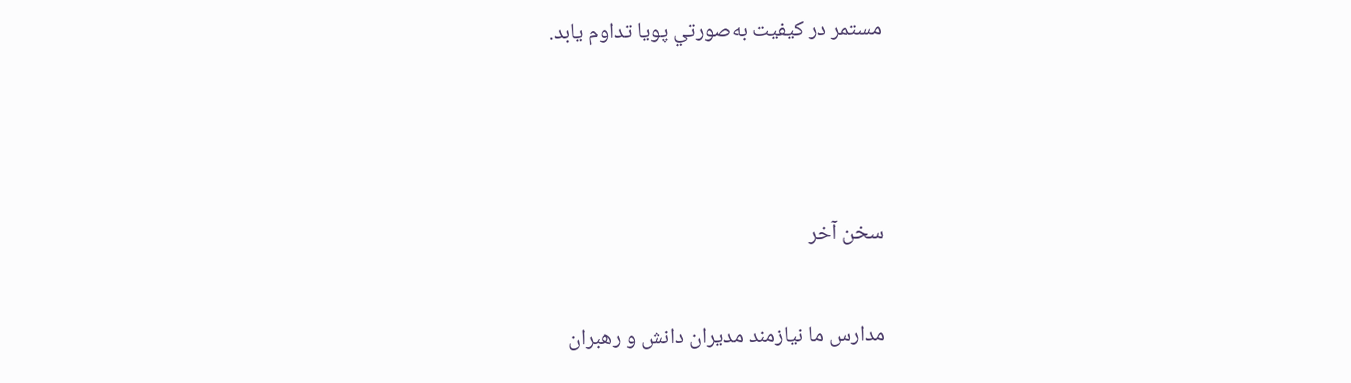مستمر در كيفيت‌ به‌صورتي‌ پويا تداوم‌ يابد.



سخن‌ آخر

مدارس‌ ما نيازمند مديران‌ دانش‌ و رهبران‌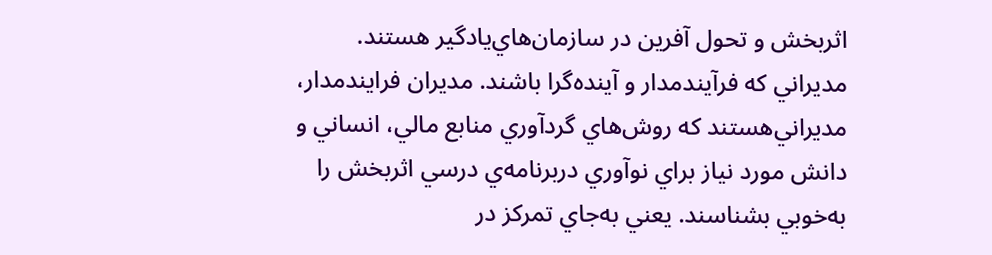اثربخش‌ و تحول‌ آفرين‌ در سازمان‌هاي‌يادگير هستند. مديراني‌ كه‌ فرآيندمدار و آينده‌گرا باشند. مديران‌ فرايندمدار، مديراني‌هستند كه‌ روش‌هاي‌ گردآوري‌ منابع‌ مالي‌، انساني‌ و دانش‌ مورد نياز براي‌ نوآوري‌ دربرنامه‌ي‌ درسي‌ اثربخش‌ را به‌خوبي‌ بشناسند. يعني‌ به‌جاي‌ تمركز در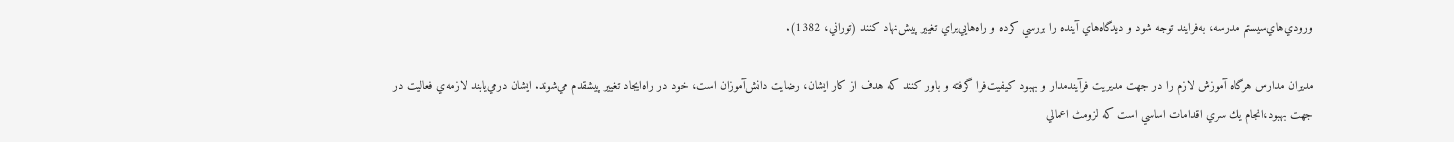ورودي‌هاي‌سيستم‌ مدرسه‌، به‌فرايند توجه‌ شود و ديدگاه‌هاي‌ آينده‌ را بررسي‌ كرده‌ و راه‌هايي‌براي‌ تغيير پيش‌نهاد كنند (توراني‌، 1382).

مديران‌ مدارس‌ هرگاه‌ آموزش‌ لازم‌ را در جهت‌ مديريت‌ فرآيندمدار و بهبود كيفيت‌فرا گرفته‌ و باور كنند كه‌ هدف‌ از كار ايشان‌، رضايت‌ دانش‌آموزان‌ است‌، خود در راه‌ايجاد تغيير پيشقدم‌ مي‌شوند. ايشان‌ درمي‌يابند لازمه‌ي‌ فعاليت‌ در جهت‌ بهبود،انجام‌ يك‌ سري‌ اقدامات‌ اساسي‌ است‌ كه‌ لزومٹ اعمالي‌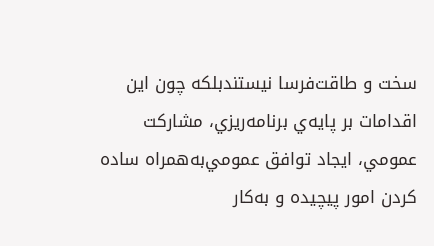سخت‌ و طاقت‌فرسا نيستندبلكه‌ چون‌ اين‌ اقدامات‌ بر پايه‌ي‌ برنامه‌ريزي‌، مشاركت‌ عمومي‌، ايجاد توافق‌ عمومي‌به‌همراه‌ ساده‌ كردن‌ امور پيچيده‌ و به‌كار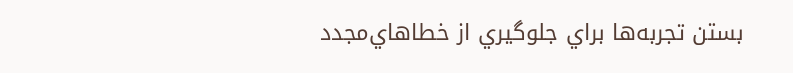بستن‌ تجربه‌ها براي‌ جلوگيري‌ از خطاهاي‌مجدد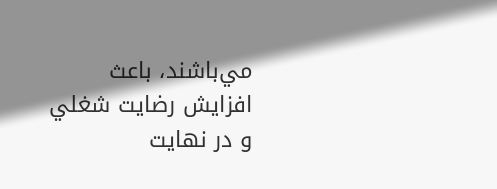مي‌باشند، باعث‌ افزايش‌ رضايت‌ شغلي‌ و در نهايت‌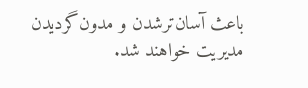باعث‌ آسان‌ترشدن‌ و مدون‌گرديدن‌ مديريت‌ خواهند شد.